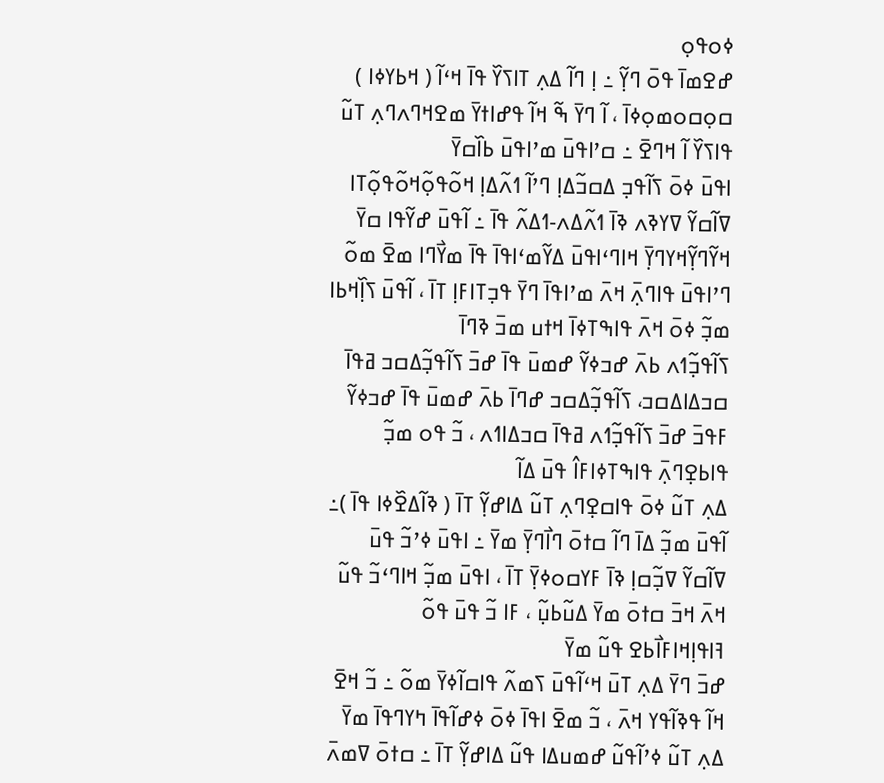ߦߋߟߋ߲
ߝߐߘߊ߫ ߟߋ߫ ߣߌ߲߬ ߸ ߊ߲ ߣߊ߬ ߡߍ߲ ߠߊߖߌ߰ ߟߊ߫ ߞߵߊ߬ ( ߞߕߌߦߊ ) ߛߋ߲ߛߋߘߋ߲ߦߊ߫ ، ߊ߬ ߣߌ߫ ߒ߬ ߞߊ߬ ߟߝߊߙߌ߫ ߘߐߞߣߍߣߍ߲ ߠߎ߬ ߟߊߖߌ߰ ߊ߬ ߞߣߐ߫ ߸ ߛߴߊߟߎ߫ ߘߴߊߟߎ߫ ߕߊ߰ߛߌ߫
ߊߟߎ߫ ߦߋ߫ ߖߊ߬ߟߏ߲ ߡߛߏ߬ߡߊ߲ ߣߴߊ߬ ߗߍ߬ߡߊ߲ ߞߋ߬ߟߋ߲߬ߞߋ߬ߟߋ߲߬ߠߊ ߜߊ߬ߛߌ߬ ߜߌߢߍ ߢߊ߫ ߗߍ߬ߡߍ-ߗߡߍ߬ ߟߊ߫ ߸ ߊ߬ߟߎ߫ ߝߌ߬ߟߊ ߛߌ߫ ߞߌ߬ߣߌ߲߬ߞߌߣߌ߲߫ ߞߊߣߵߊߟߎ߫ ߡߌ߬ߘߵߊߟߊ߫ ߟߊ߫ ߘߌ߯ߣߊ ߘߐ߫ ߘߋ߬ ߣߴߊߟߎ߫ ߟߊߣߍ߲߫ ߞߍ߫ ߘߴߊߟߊ߫ ߣߌ߫ ߟߏ߲ߠߊߓߊ߲ ߠߊ߫ ، ߊ߬ߟߎ߫ ߖߊ߲߰ߞߕߊ ߘߏ߲߬ ߦߋ߫ ߞߍ߫ ߟߊߒߠߦߊ߫ ߞߙߎ ߘߏ߫ ߢߣߊ߫
ߖߊ߬ߟߏ߲߬ߗߍ ߕߍ߫ ߝߏߦߌ߬ ߝߘߎ߫ ߟߊ߫ ߝߏ߫ ߖߊ߬ߟߏ߲߬ߡߛߏ ߥߟߊ߫ ߛߏߡߊߡߛߏ، ߖߊ߬ߟߏ߲߬ߡߛߏ ߝߣߊ߫ ߕߍ߫ ߝߘߎ߫ ߟߊ߫ ߝߏߦߌ߬ ߓߟߏ߫ ߝߏ߫ ߖߊ߬ߟߏ߲߬ߗߍ ߥߟߊ߫ ߛߏߡߊߗߍ ، ߏ߬ ߟߋ ߘߏ߲߬ ߟߊߕߐ߲ߣߍ߲߫ ߟߊߒߠߦߊߓߊ߮ ߟߎ߫ ߡߊ߬
ߡߍ߲ ߠߎ߬ ߦߋ߫ ߟߊߛߐ߲ߣߍ߲ ߠߎ߬ ߡߊߝߌ߲߬ ߠߊ߫ ( ߢߊ߬ߡߐ߰ߦߊ ߟߊ߫ )߸ ߊ߬ߟߎ߫ ߘߏ߲߬ ߡߊ߫ ߣߊ߬ ߛߙߋ߫ ߣߊ߯ߣߌ߲߫ ߘߌ߫ ߸ ߊߟߎ߫ ߦߴߏ߬ ߟߎ߫ ߜߊ߬ߛߌ߬ ߜߏ߲߬ߛߊ߲ ߢߊ߫ ߓߌߛߋߦߌ߲߫ ߠߊ߫ ، ߊߟߎ߫ ߘߏ߲߬ ߞߊߣߵߏ߬ ߟߎ߬ ߞߍ߫ ߞߏ߫ ߛߙߋ߫ ߘߌ߫ ߡߎ߬ߕߎ߲߬ ، ߓߊ ߏ߬ ߟߎ߫ ߟߋ߬ ߔߊߟߊ߲ߞߊߓߊ߯ߕߐ ߟߎ߬ ߘߌ߫
ߝߏ߫ ߣߌ߫ ߡߍ߲ ߠߎ߫ ߞߵߊ߬ߟߎ߫ ߖߘߍ߬ ߟߊߛߊ߬ߦߌ߫ ߘߋ߬ ߸ ߏ߬ ߞߐ߫ ߞߊ߬ ߟߢߊ߬ߟߌ ߞߍ߫ ، ߏ߬ ߘߐ߫ ߊߟߊ߫ ߦߋ߫ ߦߝߊ߬ߟߊ߫ ߤߌߣߟߊ߫ ߘߌ߫
ߡߍ߲ ߠߎ߬ ߦߴߊ߬ߟߎ߬ ߝߘߎߡߊ ߟߎ߬ ߡߊߝߌ߲߬ ߠߊ߫ ߸ ߛߙߋ߫ ߜߘߍ߫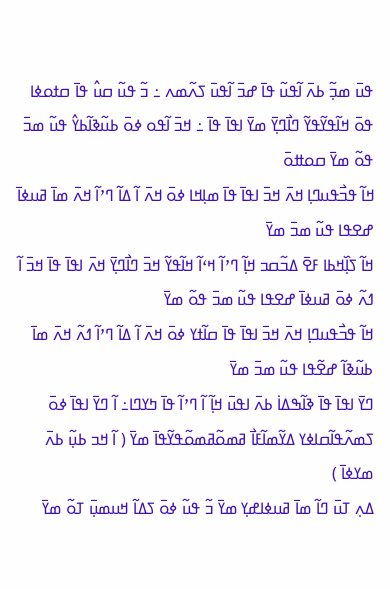ߟߎ߫ ߘߏ߲߬ ߕߍ߫ ߊ߬ߟߎ߬ ߟߊ߫ ߝߏ߫ ߊ߬ߟߎ߫ ߖߍ߬ߘߍ ߸ ߏ߬ ߟߎ߬ ߛߎ߮ ߟߊ߫ ߛߙߋߦߊ ߟߋ߫ ߞߊ߬ߟߌ߬ߟߌ߬ ߣߊ߯ߣߌ߲߫ ߘߌ߫ ߊߟߊ߫ ߟߊ߫ ߸ ߞߏ߫ ߊ߬ߟߋ ߦߋ߫ ߕߎ߬ߢߊ߬ߕߌ߮ ߟߎ߬ ߘߏ߫ ߟߋ߬ ߘߌ߫ ߛߋߚߋ߫
ߞߊ߬ ߟߏ߯ߟߎߣߊ߲ ߞߍ߫ ߞߏ߫ ߊߟߊ߫ ߟߊ߫ ߘߊ߲ߞߊ ߦߋ߫ ߞߍ߫ ߊ߬ ߡߊ߬ ߣߴߊ߬ ߞߍ߫ ߘߊ߫ ߥߎߦߊ߫ ߝߐߟߊ ߟߎ߬ ߘߏ߫ ߘߌ߫
ߞߊ߬ ߖߊ߲߰ߞߕߊ ߓߐ߫ ߡߏ߬ߛߏ ߞߊ߲߬ ߣߴߊ߬ ߞߵߊ߬ ߞߊ߬ߟߌ߬ ߞߏ߫ ߣߊ߯ߣߌ߲߫ ߞߍ߫ ߊߟߊ߫ ߟߊ߫ ߞߏ߫ ߊ߬ ߗߍ߬ ߦߋ߫ ߥߎߦߊ߫ ߝߐߟߊ ߟߎ߬ ߘߏ߫ ߟߋ߬ ߘߌ߫
ߞߊ߬ ߟߏ߯ߟߎߣߊ߲ ߞߍ߫ ߞߏ߫ ߊߟߊ߫ ߟߊ߫ ߛߊ߬ߙߌ ߦߋ߫ ߞߍ߫ ߊ߬ ߡߊ߬ ߣߴߊ߬ ߗߍ߬ ߞߍ߫ ߘߊ߫ ߕߎ߬ߢߊ߬ ߝߐ߬ߟߊ ߟߎ߬ ߘߏ߫ ߘߌ߫
ߣߌ߫ ߊߟߊ߫ ߟߊ߫ ߢߊ߬ߒߡߊ߭ ߕߍ߫ ߊߟߎ߫ ߞߊ߲߬ ߊ߬ ߣߴߊ߬ ߟߊ߫ ߤߌߣߊ߸ ߊ߬ ߣߌ߫ ߊߟߊ߫ ߦߋ߫ ߖߘߍ߬ߟߊ߬ߛߊߦߌ ߡߌ߬ߘߊ߬ߓߊ߯ ߥߘߋ߬ߥߘߋ߬ߟߌ߬ߟߊ߫ ߘߌ߫ ( ߊ߬ ߞߏ ߕߎ߲߬ ߕߍ߫ ߘߌߦߊ߫ )
ߡߍ߲ ߠߎ߫ ߣߊ߬ ߘߊ߫ ߥߎߦߊߝߌ߲ ߘߌ߫ ߏ߬ ߟߎ߬ ߦߋ߫ ߖߡߊ߬ ߞߎߘߎ߲߫ ߠߋ߬ ߘߌ߫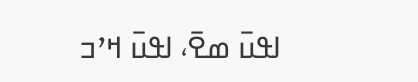ߊߟߎ߫ ߘߐ߫، ߊߟߎ߫ ߞߴߏ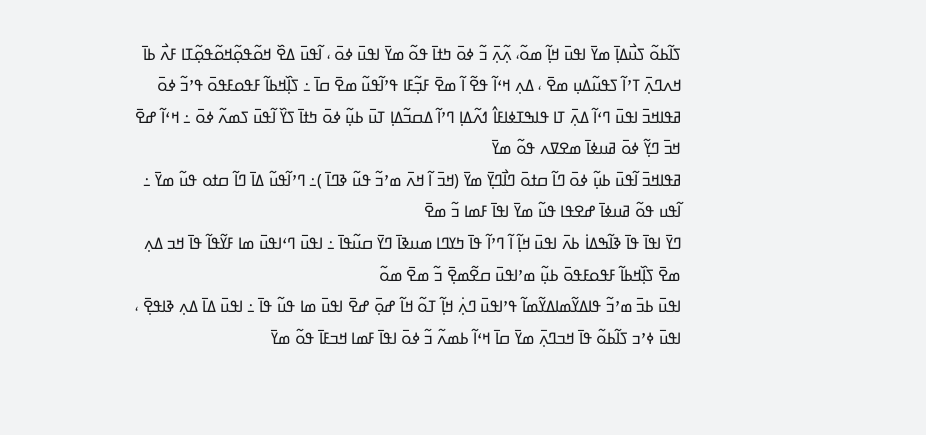ߖߊ߬ߕߋ߬ ߖߎ߯ߡߊ߲߫ ߘߌ߫ ߊߟߎ߫ ߞߊ߲߬ ߘߋ߬، ߍ߲߬ߍ߲߫ ߏ߬ ߦߋ߫ ߤߙߊ߫ ߟߋ߬ ߘߌ߫ ߊߟߎ߫ ߦߋ߫ ، ߊ߬ߟߎ߫ ߡߐ߰ ߞߋ߬ߟߋ߲߬ߞߋ߬ߟߋ߲߬ߠߊ ߓߍ߯ ߕߊ߫ ߞߍߣߍ߲߫ ߠߴߊ߬ ߖߟߎ߬ߡߎ߲ ߘߐ߫ ، ߡߍ߲ ߞߵߊ߬ ߟߐ߬ ߊ߬ ߘߐ߫ ߓߏ߲߬ߓߊ ߟߴߊ߬ߟߎ߬ ߘߐ߫ ߛߊ߫ ߸ ߖߊ߲߰ߞߕߊ߬ ߓߟߋߓߟߋ߫ ߟߴߏ߬ ߦߋ߫
ߥߟߊߞߏ߫ ߊߟߎ߫ ߣߵߊ߬ ߡߍ߲߫ ߠߊ ߟߊߒߠߦߊߓߊ߮ ߗߍ߬ߡߊ߲ ߣߴߊ߬ ߡߛߏ߬ߡߊ߲ ߠߎ߫ ߕߎ߲߬ ߦߋ߫ ߤߙߊ߫ ߖߌ߰ ߊ߬ߟߎ߫ ߖߘߍ߬ ߦߋ߫ ߸ ߞߵߊ߬ ߝߐ߫ ߞߏ߫ ߣߌ߲߬ ߦߋ߫ ߥߎߦߊ߫ ߘߐߜߍ ߟߋ߬ ߘߌ߫
ߥߟߊߞߏ߫ ߊ߬ߟߎ߫ ߕߎ߲߬ ߦߋ߫ ߣߊ߬ ߛߙߋ߫ ߣߊ߯ߣߌ߲߫ ߘߌ߫ (ߞߏ߫ ߊ߬ ߞߍ߫ ߘߴߏ߬ ߟߎ߬ ߢߣߊ߫ )߸ ߣߴߊ߬ߟߎ߬ ߡߊ߫ ߣߊ߬ ߛߙߋ ߟߎ߬ ߘߌ߫ ߸ ߊ߬ߟߎ ߟߋ߬ ߥߎߦߊ߫ ߝߐߟߊ ߟߎ߬ ߘߌ߫ ߊߟߊ߫ ߓߘߊ ߏ߬ ߘߐ߫
ߣߌ߫ ߊߟߊ߫ ߟߊ߫ ߢߊ߬ߒߡߊ߭ ߕߍ߫ ߊߟߎ߫ ߞߊ߲߬ ߊ߬ ߣߴߊ߬ ߟߊ߫ ߤߌߣߊ ߘߎߢߊ߫ ߣߌ߫ ߛߎ߬ߟߊ߫ ߸ ߊߟߎ߫ ߣߵߊߟߎ߫ ߘߊ ߓߌ߬ߟߊ߬ ߟߊ߫ ߞߏ ߡߍ߲ ߘߐ߫ ߖߊ߲߰ߞߕߊ߬ ߓߟߋߓߟߋ߫ ߕߎ߲߬ ߘߴߊߟߎ߫ ߛߐ߬ߘߐ߲߫ ߏ߬ ߘߐ߫ ߘߋ߬
ߊߟߎ߫ ߕߏ߫ ߘߴߏ߬ ߟߊߡߌ߬ߘߊߡߌ߬ߘߊ߬ ߟߴߊߟߎ߫ ߣߍ߲߭ ߞߊ߲߬ ߠߋ߬ ߞߊ߬ ߝߋ߲߫ ߝߐ߫ ߊߟߎ߫ ߘߊ ߟߎ߬ ߟߊ߫ ߸ ߊߟߎ߫ ߡߊ߫ ߡߍ߲ ߢߊߟߐ߲߫ ، ߊߟߎ߫ ߦߴߏ ߖߊ߬ߕߋ߬ ߟߊ߫ ߞߏߣߍ߲߫ ߘߌ߫ ߛߊ߫ ߞߵߊ߬ ߕߘߍ߬ ߏ߬ ߦߋ߫ ߊߟߊ߫ ߓߘߊ ߞߏߓߊ߫ ߟߋ߬ ߘߌ߫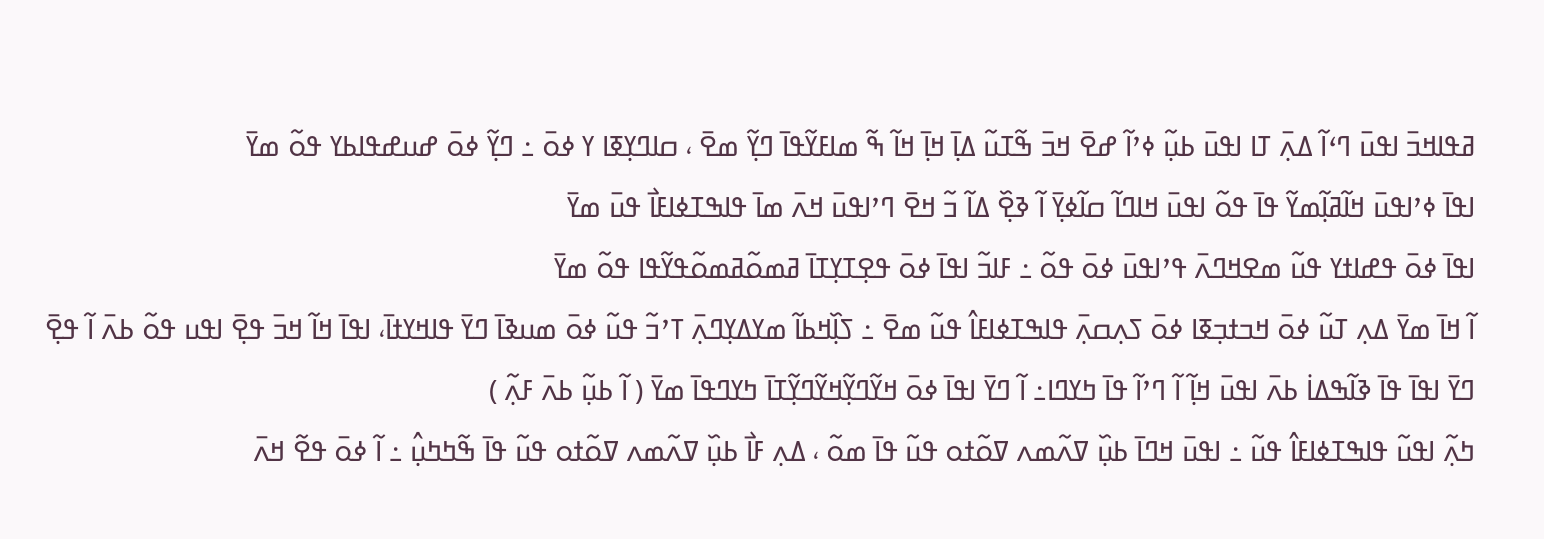ߥߟߊߞߏ߫ ߊߟߎ߫ ߣߵߊ߬ ߡߍ߲߫ ߠߊ ߊߟߎ߫ ߕߎ߲߬ ߦߴߊ߬ ߝߐ߫ ߞߏ߫ ߒ߬ߠߎ߬ ߡߊ߲߫ ߞߊ߲߫ ߞߊ߬ ߒ߬ ߘߊߓߌ߬ߟߊ߫ ߣߌ߲߬ ߘߐ߫ ، ߛߊߣߌ߲ߧߊ ߌ ߦߋ߫ ߸ ߣߌ߲߬ ߦߋ߫ ߝߎߝߟߊߕߌ ߟߋ߬ ߘߌ߫
ߊߟߊ߫ ߦߴߊߟߎ߫ ߞߊ߬ߥߊ߲߬ߘߌ߬ ߟߊ߫ ߟߋ߬ ߊߟߎ߫ ߞߊߣߊ߬ ߛߊ߬ߦߌ߲߫ ߊ߬ ߢߐ߲߰ ߡߊ߬ ߏ߬ ߞߐ߫ ߣߴߊߟߎ߫ ߞߍ߫ ߘߊ߫ ߟߊߒߠߦߊߓߊ߯ ߟߎ߫ ߘߌ߫
ߊߟߊ߫ ߦߋ߫ ߟߝߊߙߌ ߟߎ߬ ߘߐߞߣߍ߫ ߟߴߊߟߎ߫ ߦߋ߫ ߟߋ߬ ߸ ߓߊߏ߬ ߊߟߊ߫ ߦߋ߫ ߟߐ߲ߠߌ߲ߠߊ߫ ߥߘߋ߬ߥߘߋ߬ߟߌ߬ߟߊ ߟߋ߬ ߘߌ߫
ߊ߬ ߞߊ߫ ߘߌ߫ ߡߍ߲ ߠߎ߬ ߦߋ߫ ߞߏߙߏ߲ߧߊ ߦߋ߫ ߖߍ߲ߛߍ߲߫ ߟߊߒߠߦߊߓߊ߮ ߟߎ߬ ߘߐ߫ ߸ ߖߊ߲߰ߞߕߊ߬ ߘߌߡߌ߲ߣߍ߲߫ ߠߴߏ߬ ߟߎ߬ ߦߋ߫ ߘߎߢߊ߫ ߣߌ߫ ߟߊߞߌߙߊ߫، ߊߟߊ߫ ߞߊ߬ ߞߏ߫ ߟߐ߲߫ ߊߟߎ ߟߋ߬ ߕߍ߫ ߊ߬ ߟߐ߲߫
ߣߌ߫ ߊߟߊ߫ ߟߊ߫ ߢߊ߬ߒߡߊ߭ ߕߍ߫ ߊߟߎ߫ ߞߊ߲߬ ߊ߬ ߣߴߊ߬ ߟߊ߫ ߤߌߣߊ߸ ߊ߬ ߣߌ߫ ߊߟߊ߫ ߦߋ߫ ߞߌ߬ߣߌ߲߬ߞߌ߬ߣߌ߲߬ߠߊ߫ ߤߌߣߟߊ߫ ߘߌ߫ ( ߊ߬ ߕߎ߲߬ ߕߍ߫ ߓߍ߲߬ )
ߤߍ߲߬ ߊߟߎ߬ ߟߊߒߠߦߊߓߊ߮ ߟߎ߬ ߸ ߊߟߎ߫ ߞߣߊ߫ ߕߎ߲߰ ߜߍ߬ߘߍ ߜߋ߬ߙߋ ߟߎ߬ ߟߊ߫ ߘߋ߬ ، ߡߍ߲ ߓߊ߯ ߕߎ߲߰ ߜߍ߬ߘߍ ߜߋ߬ߙߋ ߟߎ߬ ߟߊ߫ ߒ߬ߤߤߎ߲߮ ߸ ߊ߬ ߦߋ߫ ߟߐ߬ ߞߍ߫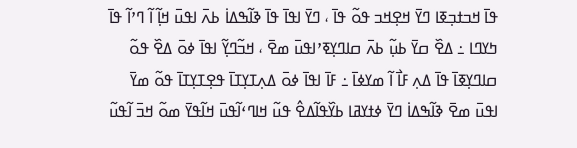ߟߊ߫ ߞߏߙߏ߲ߧߊ ߣߌ߫ ߞߐ߲ߞߏ ߟߋ߬ ߟߊ߫ ، ߣߌ߫ ߊߟߊ߫ ߟߊ߫ ߢߊ߬ߒߡߊ߭ ߕߍ߫ ߊߟߎ߫ ߞߊ߲߬ ߊ߬ ߣߴߊ߬ ߟߊ߫ ߤߌߣߊ ߸ ߡߐ߰ ߛߌ߫ ߕߎ߲߬ ߕߍ߫ ߛߊߣߌ߲ߧߴߊߟߎ߫ ߘߐ߫ ، ߞߏ߬ߣߌ߲߬ ߊߟߊ߫ ߦߋ߫ ߡߐ߰ ߟߋ߬ ߛߊߣߌ߲ߧߊ߫ ߟߊ߫ ߡߍ߲ ߓߊ߯ ߊ߬ ߘߌߦߊ߫ ߸ ߓߊ߫ ߊߟߊ߫ ߦߋ߫ ߡߍ߲ߠߌ߲ߠߊ߫ ߟߐ߲ߠߌ߲ߠߊ߫ ߟߋ߬ ߘߌ߫
ߊߟߎ߫ ߘߐ߫ ߢߊ߬ߒߡߊ߭ ߣߌ߫ ߦߙߌߥߊ ߕߌ߰ߟߊ߬ߡߐ߮ ߟߎ߬ ߞߊߣߵߊ߬ߟߎ߫ ߞߊ߬ߟߌ߫ ߘߋ߬ ߞߏ߫ ߊ߬ߟߎ߬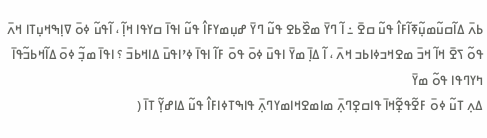ߕߍ߫ ߡߊ߬ߛߎ߬ߘߎ߲߬ߧߊ߬ߓߊ߮ ߟߎ߬ ߛߐ߫ ߸ ߊ߬ ߣߌ߫ ߘߐ߰ߕߐ ߟߎ߬ ߣߌ߫ ߝߎ߲ߘߌߓߊ߮ ߟߎ߬ ߊߟߊ߫ ߛߌߟߊ ߞߊ߲߬ ، ߊ߬ߟߎ߬ ߦߋ߫ ߜߊ߲ߒߞߎ߲ߠߊ ߞߍ߫ ߟߋ߬ ߖߐ߫ ߞߊ߬ ߞߏ߫ ߘߐߞߏߦߊߕߏ ߞߍ߫ ، ߊ߬ ߡߊ߲߫ ߘߌ߫ ߊߟߎ߫ ߦߋ߫ ߟߋ߫ ߓߊ߬ ߊߟߊ߫ ߦߴߊߟߎ߫ ߡߊߞߕߏ߫ ؟ ߊߟߊ߫ ߘߏ߲߬ ߦߋ߫ ߡߊ߬ߞߕߏ߬ߟߊ߫ ߤߌߣߟߊ ߟߋ߬ ߘߌ߫
ߡߍ߲ ߠߎ߬ ߦߋ߫ ߓߐ߬ߟߐ߲߬ߞߊ߫ ߟߊߛߐ߲ߣߍ߲߫ ߘߊߘߐߞߊߘߌߣߍ߲߫ ߟߊߒߠߦߊߓߊ߮ ߟߎ߬ ߡߊߝߌ߲߬ ߠߊ߫ (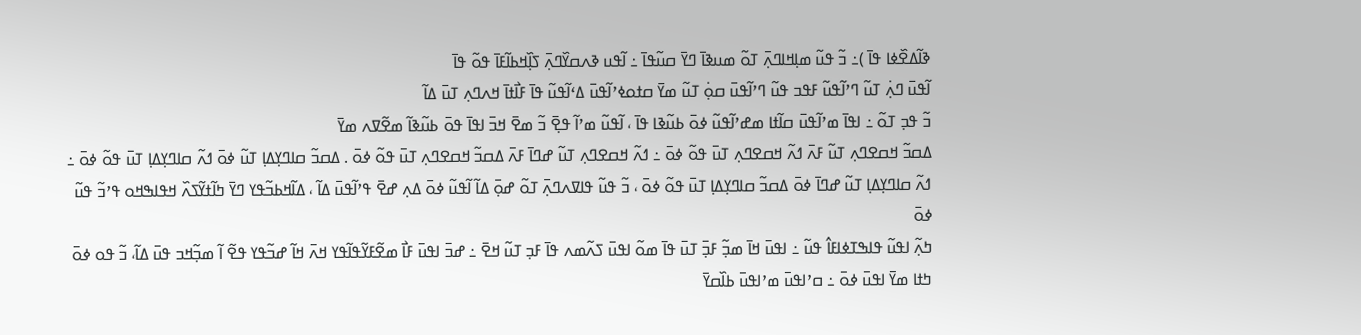ߢߊ߬ߡߐ߰ߦߊ ߟߊ߫ )߸ ߏ߬ ߟߎ߬ ߘߊ߲ߞߊߣߍ߲߫ ߠߋ߬ ߘߎߢߊ߫ ߣߌ߫ ߛߎ߬ߟߊ߫ ߸ ߊ߬ߟߎ ߢߍߛߌ߰ߣߍ߲߫ ߖߊ߲߰ߞߕߊ߬ߓߊ߫ ߟߋ߬ ߟߊ߫
ߊ߬ߟߎ߫ ߣߍ߲߭ ߠߎ߬ ߣߴߊ߬ߟߎ߬ ߓߟߏ ߟߎ߬ ߣߴߊ߬ߟߎ߫ ߛߋ߲߭ ߠߎ߬ ߘߌ߫ ߛߙߋߦߴߊ߬ߟߎ߫ ߡߵߊ߬ߟߎ߬ ߟߊ߫ ߓߊ߯ߙߊ߫ ߞߍߣߍ߲ ߠߎ߫ ߡߊ߬
ߏ߬ ߟߏ߲ ߠߋ߬ ߸ ߊߟߊ߫ ߘߴߊ߬ߟߎ߫ ߛߊ߬ߙߊ ߘߝߴߊ߬ߟߎ߬ ߦߋ߫ ߕߎ߬ߢߊ ߟߊ߫ ، ߊ߬ߟߎ߬ ߘߴߊ߬ ߟߐ߲߫ ߏ߬ ߘߐ߫ ߞߏ߫ ߊߟߊ߫ ߟߋ߫ ߕߎ߬ߢߊ߬ ߘߐ߬ߜߍ ߘߌ߫
ߡߛߏ߬ ߞߛߐߣߍ߲ ߠߎ߬ ߓߍ߫ ߗߍ߬ ߞߛߐߣߍ߲ ߠߎ߫ ߟߋ߬ ߦߋ߫ ߸ ߗߍ߬ ߞߛߐߣߍ߲ ߠߎ߬ ߝߣߊ߫ ߓߍ߫ ߡߛߏ߬ ߞߛߐߣߍ߲ ߠߎ߫ ߟߋ߬ ߦߋ߫ . ߡߛߏ߬ ߛߊߣߌ߲ߡߊ߲ ߠߎ߬ ߦߋ߫ ߗߍ߬ ߛߊߣߌ߲ߡߊ߲ ߠߎ߫ ߟߋ߬ ߦߋ߫ ߸ ߗߍ߬ ߛߊߣߌ߲ߡߊ߲ ߠߎ߬ ߝߣߊ߫ ߦߋ߫ ߡߛߏ߬ ߛߊߣߌ߲ߡߊ߲ ߠߎ߫ ߟߋ߬ ߦߋ߫ ، ߏ߬ ߟߎ߬ ߟߊߜߍߣߍ߲߫ ߠߋ߬ ߝߋ߲߫ ߡߊ߬ ߊ߬ߟߎ߬ ߦߋ߫ ߡߍ߲ ߝߐ߫ ߟߴߊ߬ߟߎ߫ ߡߊ߬ ، ߡߊ߬ߞߕߏ߬ߟߌ ߣߌ߫ ߤߊ߬ߙߌ߬ߖߍ߰ ߞߟߊߒߞߋ ߟߴߏ߬ ߟߎ߬ ߦߋ߫
ߤߍ߲߬ ߊߟߎ߬ ߟߊߒߠߦߊߓߊ߮ ߟߎ߬ ߸ ߊߟߎ߫ ߞߊ߫ ߘߏ߲߬ ߓߏ߲߫ ߠߎ߫ ߟߊ߫ ߘߋ߬ ߊߟߎ߫ ߖߍ߬ߘߍ ߟߊ߫ ߓߏ߲ ߠߎ߬ ߞߐ߫ ߸ ߝߏ߫ ߊߟߎ߫ ߓߊ߯ ߘߐ߬ߓߌ߬ߟߊ߬ߟߌ ߞߍ߫ ߞߊ߬ ߝߏ߬ߟߌ ߟߐ߬ ߊ߬ ߘߏ߲߬ߞߏ ߟߎ߫ ߡߊ߬، ߏ߬ ߟߋ ߦߋ߫ ߤߙߊ ߘߌ߫ ߊߟߎ߫ ߦߋ߫ ߸ ߛߴߊߟߎ߫ ߘߴߊߟߎ߫ ߕߊ߰ߛߌ߫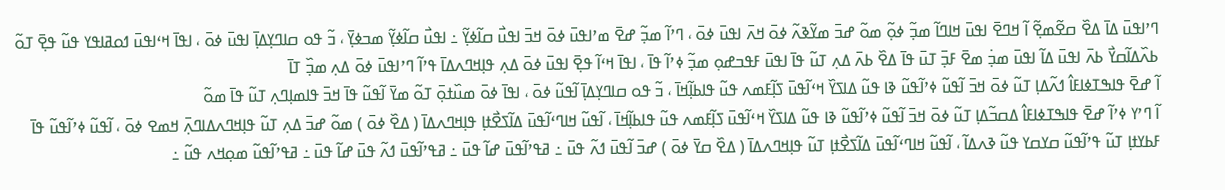ߣߴߊߟߎ߫ ߡߊ߫ ߡߐ߰ ߛߐ߬ߘߐ߲߬ ߊ߬ ߞߣߐ߫ ߊߟߎ߫ ߞߊߣߊ߬ ߘߏ߲߬ ߦߋ߲߬ ߘߋ߬ ߝߏ߫ ߘߌ߬ߢߍ߬ ߦߋ߫ ߞߍ߫ ߊߟߎ߫ ߦߋ߫ ، ߣߴߊ߬ ߘߏ߲߬ ߝߐ߫ ߘߴߊߟߎ߫ ߦߋ߫ ߞߏ߫ ߊߟߎ߯ ߛߊ߬ߦߌ߲߬ ߸ ߊߟߎ߯ ߛߊ߬ߦߌ߲߬ ߘߏߦߌ߲߫ ، ߏ߬ ߟߋ ߛߊߣߌ߲ߡߊ߲߫ ߊߟߎ߫ ߦߋ߫ ، ߊߟߊ߫ ߞߵߊߟߎ߫ ߗߋߥߊߟߌ ߟߎ߬ ߟߐ߲߫ ߠߋ߬
ߕߍ߰ߡߊ߬ߛߌ߯ ߕߍ߫ ߊߟߎ߫ ߡߊ߬ ߊߟߎ߫ ߘߏ߲߭ ߘߐ߫ ߓߏ߲߫ ߠߎ߫ ߟߊ߫ ߡߐ߰ ߕߍ߫ ߡߍ߲ ߠߎ߬ ߟߊ߫ ߊߟߎ߫ ߓߟߏߝߋ߲ ߘߏ߲߬ ߦߴߊ߬ ߟߊ߫ ، ߊߟߊ߫ ߞߵߊ߬ ߟߐ߲߫ ߊߟߎ߫ ߦߋ߫ ߡߍ߲ ߟߊ߲ߞߣߍߡߊ߫ ߟߴߊ߬ ߣߴߊߟߎ߫ ߦߋ߫ ߡߍ߲ ߘߏ߲߰ ߠߊ߫
ߊ߬ ߝߐ߫ ߟߊߒߠߦߊߓߊ߮ ߗߍ߬ߡߊ߲ ߠߎ߬ ߦߋ߫ ߞߏ߫ ߊ߬ߟߎ߬ ߦߴߊ߬ߟߎ߬ ߢߊ ߟߎ߬ ߡߊߖߌ߰ ߞߵߊ߬ߟߎ߫ ߖߊ߲߬ߓߘߍ ߟߎ߬ ߟߊߕߊ߲߬ߞߊ߫ ، ߏ߬ ߟߋ ߛߊߣߌ߲ߡߊ߲߫ ߊ߬ߟߎ߬ ߦߋ߫ ، ߊߟߊ߫ ߦߋ߫ ߘߎ߰ߙߋ߲߫ ߠߋ߬ ߘߌ߫ ߊ߬ߟߎ߬ ߟߊ߫ ߞߏ߫ ߟߊߘߊ߲ߣߍ߲ ߠߎ߬ ߟߊ߫ ߘߋ߬
ߊ߬ ߣߴߌ ߦߴߊ߬ ߝߐ߫ ߟߊߒߠߦߊߓߊ߮ ߡߛߏ߬ߡߊ߲ ߠߎ߬ ߦߋ߫ ߞߏ߫ ߊ߬ߟߎ߬ ߦߴߊ߬ߟߎ߬ ߢߊ ߟߎ߬ ߡߊߖߌ߰ ߞߵߊ߬ߟߎ߫ ߖߊ߲߬ߓߘߍ ߟߎ߬ ߟߊߕߊ߲߬ߞߊ߫ ، ߊ߬ߟߎ߬ ߞߊߣߵߊ߬ߟߎ߫ ߡߊ߬ߖߐ߯ߙߊ߲ ߟߊ߲ߞߣߍߡߊ߫ ( ߡߐ߰ ߦߋ߫ ) ߘߋ߬ ߝߏ߫ ߡߍ߲ ߠߎ߬ ߟߊ߲ߞߣߍߡߊߣߍ߲߫ ߞߘߐ ߦߋ߫ ، ߊ߬ߟߎ߬ ߦߴߊ߬ߟߎ߬ ߟߊ߫ ߓߕߌߙߊ߲ ߠߎ߬ ߟߴߊ߬ߟߎ߬ ߛߌߛߌ ߟߎ߬ ߢߍߡߊ߬ ، ߊ߬ߟߎ߬ ߞߊߣߵߊ߬ߟߎ߫ ߡߊ߬ߖߐ߯ߙߊ߲ ߠߎ߬ ߟߊ߲ߞߣߍߡߊ߫ ( ߡߐ߰ ߛߌ߫ ߦߋ߫ ) ߝߏ߫ ߊ߬ߟߎ߫ ߗߍ߬ ߟߎ߫ ߸ ߥߟߴߊ߬ߟߎ߫ ߝߊ߬ ߟߎ߫ ߸ ߥߟߴߊ߬ߟߎ߫ ߗߍ߬ ߟߎ߫ ߝߊ߬ ߟߎ߫ ߸ ߥߟߴߊ߬ߟߎ߬ ߘߋ߲ߞߍ ߟߎ߬ ߸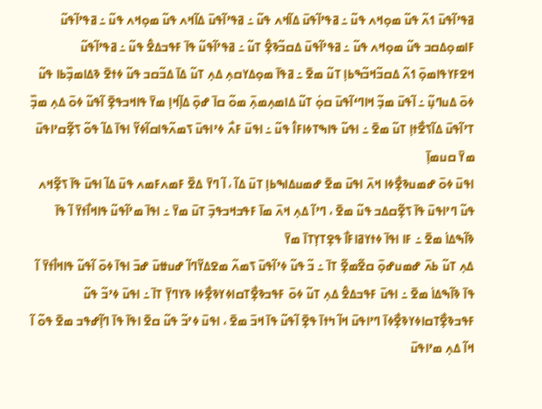ߥߟߴߊ߬ߟߎ߫ ߗߍ߬ ߟߎ߬ ߘߋ߲ߞߍ ߟߎ߬ ߸ ߥߟߴߊ߬ߟߎ߫ ߡߊ߬ߞߍ ߟߎ߬ ߸ ߥߟߴߊ߬ߟߎ߫ ߡߊ߬ߞߍ ߟߎ߬ ߘߋ߲ߞߍ ߟߎ߬ ߸ ߥߟߴߊ߬ߟߎ߬ ߓߊߘߋ߲ߡߛߏ ߟߎ߬ ߘߋ߲ߞߍ ߟߎ߬ ߸ ߥߟߴߊ߬ߟߎ߫ ߡߛߏ߬ߢߐ߲߮ ߠߎ߬ ߸ ߥߟߴߊ߬ߟߎ߬ ߟߊ߫ ߓߟߏߡߐ߮ ߟߎ߬ ߸ ߥߟߴߊ߬ߟߎ߬ ߞߐߓߌߟߊߘߋ߲߫ ߗߍ߬ ߡߛߏ߬ߞߏ߬ߒߕߊ߲ ߠߎ߬ ߘߐ߫ ߸ ߥߟߊ߫ ߘߋ߲ߡߌߛߍ߲ ߡߍ߲ ߠߎ߬ ߡߊ߫ ߡߏ߬ߛߏ ߟߎ߬ ߦߙߐ߫ ߢߡߊߘߏ߲߰ߕߊ ߟߎ߬ ߦߋ߫ ߡߎߣߎ߲߬ ߸ ߊ߬ߟߎ߫ ߘߏ߲߬ ߞߊߣߵߊ߬ߟߎ߫ ߛߋ߲߭ ߠߎ߬ ߡߊߘߍ߲ߘߍ߲߫ ߘߋ߬ ߛߊ߫ ߝߋ߲߫ ߡߊ߲߬ߞߊ߲ ߘߌ߫ ߟߊߞߏߟߐ߲߫ ߊ߬ߟߎ߬ ߦߋ߫ ߡߍ߲ ߘߏ߲߰ ߠߴߊ߬ߟߎ߫ ߡߊ߬ߖߐ߯ߙߊ߲ ߠߎ߬ ߘߐ߫ ߸ ߊߟߎ߬ ߟߊߒߠߦߊߓߊ߮ ߟߎ߬ ߸ ߊߟߎ߫ ߓߍ߯ ߦߴߊߟߎ߫ ߖߘߍ߬ߟߊߛߊ߬ߦߌ߬ ߊߟߊ߫ ߡߊ߬ ߟߋ߬ ߖߐ߲߬ߛߴߊߟߎ߫ ߘߌ߫ ߛߎߘߊ߲߫
ߊߟߎ߫ ߦߋ߫ ߝߘߎߢߐ߲߯ߦߊ ߞߍ߫ ߊߟߎ߫ ߘߐ߫ ߝߘߎߡߊߒߕߊ߲ ߠߎ߫ ߡߊ߬ ، ߊ߬ ߣߌ߫ ߡߐ߰ ߓߘߍߓߘߍ ߟߎ߫ ߡߊ߬ ߊߟߎ߫ ߟߊ߫ ߖߐ߲߬ߞߍ ߟߎ߬ ߣߴߊߟߎ߫ ߟߊ߫ ߖߐ߲߬ߛߡߏ ߟߎ߬ ߘߐ߫ ، ߣߴߊ߬ ߡߍ߲ ߞߍ߫ ߘߊ߫ ߓߟߏߞߏߟߏ߲߫ ߠߎ߫ ߘߌ߫ ߸ ߊߟߊ߫ ߘߴߊ߬ߟߎ߬ ߟߊߞߊ߯ߙߌ߫ ߊ߬ ߟߊ߫ ߢߊ߬ߒߡߊ߭ ߘߐ߫ ߸ ߓߊ ߊߟߊ߫ ߦߙߌߥߊߓߊ߯ ߟߐ߲ߠߌ߲ߠߊ߫ ߘߌ߫
ߡߍ߲ ߠߎ߬ ߕߍ߫ ߝߘߎߝߋ߲߫ ߛߐ߬ߘߐ߲߬ ߠߊ߫ ߸ ߏ߬ ߟߎ߬ ߦߴߊ߬ߟߎ߫ ߖߘߍ߬ ߘߐߡߌ߬ߣߊ߬ ߝߎߚߎ߫ ߝߏ߫ ߊߟߊ߫ ߦߋ߫ ߊ߬ߟߎ߬ ߟߊߞߊ߯ߙߌ߫ ߊ߬ ߟߊ߫ ߢߊ߬ߒߡߊ߭ ߘߐ߫ ߸ ߊߟߎ߫ ߓߟߏߡߐ߮ ߡߍ߲ ߠߎ߬ ߦߋ߫ ߓߟߏߢߐ߲߯ߠߛߊߦߌߢߐ߲߯ߦߊ ߢߌߣߌ߲߫ ߠߊ߫ ߸ ߊߟߎ߫ ߦߴߏ߬ ߟߎ߬ ߓߟߏߢߐ߲߯ߠߛߊߦߌߢߐ߲߯ߦߊ߫ ߣߴߊߟߎ߫ ߞߊ߬ ߤߙߊ߫ ߟߐ߲߫ ߊ߬ߟߎ߬ ߟߊ߫ ߞߏ߫ ߘߐ߫ ، ߊߟߎ߫ ߦߴߏ߬ ߟߎ߬ ߛߐ߫ ߊߟߊ߫ ߟߊ߫ ߣߊ߲߬ߝߟߏ ߘߐ߫ ߟߋ߬ ߊ߬ ߞߊ߬ ߡߍ߲ ߘߴߊߟߎ߫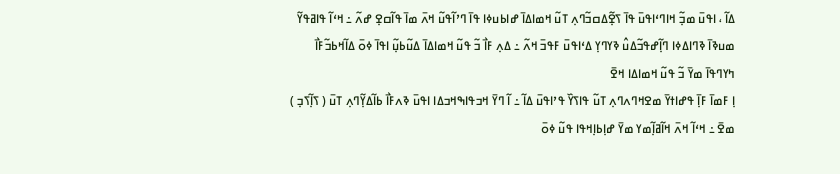ߡߊ߬ ، ߊߟߎ߫ ߘߏ߲߬ ߞߊߣߵߊߟߎ߫ ߟߊ߫ ߖߐ߲߬ߡߛߏ߬ߣߍ߲ ߠߎ߬ ߞߘߊߡߊ߫ ߝߊߕߎߦߊ ߟߊ߫ ߣߴߊ߬ߟߎ߬ ߞߍ߫ ߘߊ߫ ߟߊ߬ߛߐ߲ ߝߍ߬ ߸ ߞߵߊ߬ ߟߊߥߟߌ߬ ߘߎߢߊ߫ ߢߣߊߡߦߊ ߣߊ߲߬ߝߟߏ߬ߡߎ߮ ߢߌߣߌ߲ ߡߵߊߟߎ߫ ߓߟߏ߫ ߞߍ߬ ߸ ߡߍ߲ ߓߊ߯ ߏ߬ ߟߎ߬ ߞߘߊߡߊ߫ ߡߎ߬ߕߎ߲߬ ߊߟߊ߫ ߦߋ߫ ߡߊ߬ߞߕߏ߬ߓߊ߯ ߤߌߣߟߊ߫ ߘߌ߫ ߏ߬ ߟߎ߬ ߞߘߊߡߊ ߞߐ߫
ߊ߲ ߓߘߊ߫ ߓߊ߲߫ ߟߝߊߙߌ߫ ߘߐߞߣߍߣߍ߲ ߠߎ߬ ߟߊߖߌ߰ ߟߴߊߟߎ߫ ߡߊ߬ ߸ ߊ߬ ߣߌ߫ ߞߏߟߊߒߞߏߡߊ ߊߟߎ߫ ߢߍߓߊ߯ ߕߊ߬ߡߌ߲߬ߣߍ߲ ߠߎ߫ ( ߖߊ߲߬ߖߏ߲ ) ߘߐ߫ ߸ ߞߵߊ߬ ߞߍ߫ ߞߊ߬ߥߊ߲߬ߘߌ ߘߌ߫ ߝߊ߲ߕߊ߲ߞߟߊ ߟߎ߬ ߦߋ߫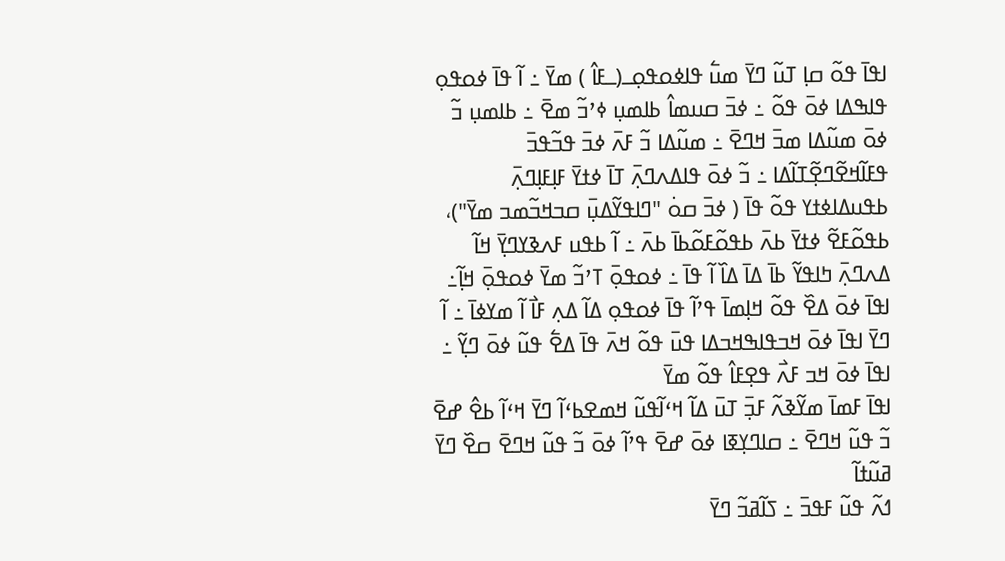ߊߟߊ߫ ߟߋ߬ ߛߊ߲ ߠߎ߬ ߣߌ߫ ߘߎ߱ ߟߊߦߋߟߋ߲ߺ(ߺߓߊ߮ ) ߘߌ߫ ߸ ߊ߬ ߟߊ߫ ߦߋߟߋ߲ ߟߊߒߡߊ ߦߋ߫ ߟߋ߬ ߸ ߦߏ߫ ߛߎߘߊ߮ ߕߊߘߎ߲ ߦߴߏ߬ ߘߐ߫ ߸ ߕߊߘߎ߲ ߏ߬ ߦߋ߫ ߘߎ߬ߡߊ ߘߏ߫ ߞߣߐ߫ ߸ ߘߎ߬ߡߊ ߏ߬ ߓߍ߫ ߦߏ߫ ߟߏ߬ߟߏ߫ ߟߓߊ߬ߞߐ߬ߣߐ߲߬ߠߊ߬ߡߊ ߸ ߏ߬ ߦߋ߫ ߟߊߡߍߣߍ߲߫ ߠߊ߫ ߦߙߌ߫ ߓߊ߲ߓߊ߲ߣߍ߲߫ ߕߟߎߡߊߦߙߌ ߟߋ߬ ߟߊ߫ ( ߦߏ߫ ߛߋ߭ "ߣߊߟߌ߬ߡߎ߲߫ ߛߏߞߏ߬ߘߏ ߘߌ߫")، ߕߟߋ߬ߓߐ߬ ߦߙߌ߫ ߕߍ߫ ߕߟߋ߬ߓߋ߬ߕߊ߫ ߕߍ߫ ߸ ߊ߬ ߕߟߎ ߓߍߢߌߣߌ߲߫ ߞߊ߬ ߡߍߣߍ߲߫ ߤߊߟߌ߬ ߕߊ߫ ߡߊ߫ ߡߊ߰ ߊ߬ ߟߊ߫ ߸ ߦߋߟߋ߲߫ ߠߴߏ߬ ߘߌ߫ ߦߋߟߋ߲߫ ߞߊ߲߬߸ ߊߟߊ߫ ߦߋ߫ ߡߐ߰ ߟߋ߬ ߞߊ߲ߘߊ߫ ߟߴߊ߬ ߟߊ߫ ߦߋߟߋ߲ ߡߊ߬ ߡߍ߲ ߓߊ߯ ߊ߬ ߘߌߦߊ߫ ߸ ߊ߬ ߣߌ߫ ߊߟߊ߫ ߦߋ߫ ߞߏߟߊߒߞߏߡߊ ߟߎ߫ ߟߋ߬ ߞߍ߫ ߟߊ߫ ߡߐ߱ ߟߎ߬ ߦߋ߫ ߣߌ߲߬ ߸ ߊߟߊ߫ ߦߋ߫ ߞߏ ߓߍ߯ ߟߐ߲ߓߊ߮ ߟߋ߬ ߘߌ߫
ߊߟߊ߫ ߓߘߊ߫ ߘߌ߬ߢߍ߬ ߓߏ߲߫ ߠߎ߫ ߡߊ߬ ߞߵߊ߬ߟߎ߬ ߞߘߐߕߵߊ߬ ߣߌ߫ ߞߵߊ߬ ߕߐ߮ ߝߐ߫ ߏ߬ ߟߎ߬ ߞߣߐ߫ ߸ ߛߊߣߌ߲ߧߊ ߦߋ߫ ߝߐ߫ ߟߴߊ߬ ߦߋ߫ ߏ߬ ߟߎ߬ ߞߣߐ߫ ߛߐ߰ ߣߌ߫ ߥߎ߬ߙߊ߬
ߗߍ߬ ߟߎ߬ ߓߟߏ߫ ߸ ߖߊ߬ߥߏ߬ ߣߌ߫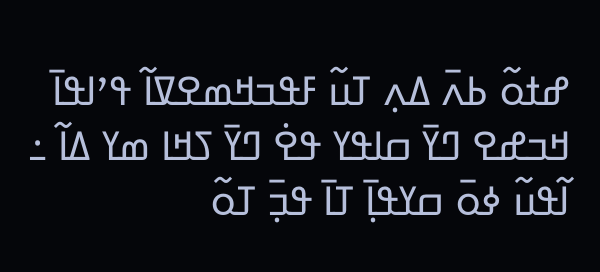ߝߙߋ߬ ߕߍ߫ ߡߍ߲ ߠߎ߬ ߓߟߏߞߘߐߜߊ߬ ߟߴߊߟߊ߫ ߞߏߝߐ ߣߌ߫ ߛߊߟߌ ߟߐ߭ ߣߌ߫ ߖߞߊ ߘߌ ߡߊ߬ ߸ ߊ߬ߟߎ߬ ߦߋ߫ ߛߌߟߊ߲߫ ߠߊ߫ ߟߏ߲߫ ߠߋ߬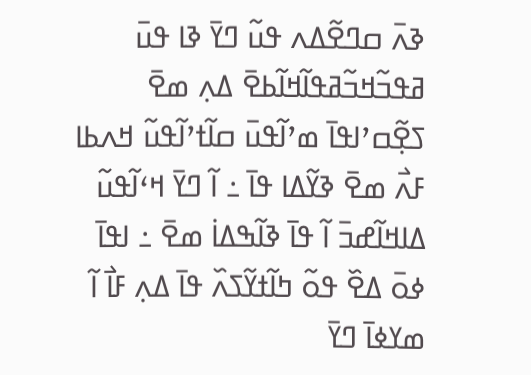ߢߍ߫ ߛߣߐ߬ߡߍ ߟߎ߬ ߣߌ߫ ߢߊ ߟߎ߫ ߥߟߏ߬ߞߏ߬ߥߟߊ߬ߞߊ߬ߕߐ߫ ߡߍ߲ ߘߐ߫
ߖߐ߲߬ߛߴߊߟߊ߫ ߘߴߊ߬ߟߎ߫ ߛߊ߬ߙߴߊ߬ߟߎ߬ ߞߍߕߊ ߓߍ߯ ߘߐ߫ ߢߌ߬ߡߊ ߟߊ߫ ߸ ߊ߬ ߣߌ߫ ߞߵߊ߬ߟߎ߬ ߡߊߞߊ߬ߝߏ߫ ߊ߬ ߟߊ߫ ߢߊ߬ߒߡߊ߭ ߘߐ߫ ߸ ߊߟߊ߫ ߦߋ߫ ߡߐ߰ ߟߋ߬ ߤߊ߬ߙߌ߬ߖߍ߰ ߟߊ߫ ߡߍ߲ ߓߊ߯ ߊ߬ ߘߌߦߊ߫ ߣߌ߫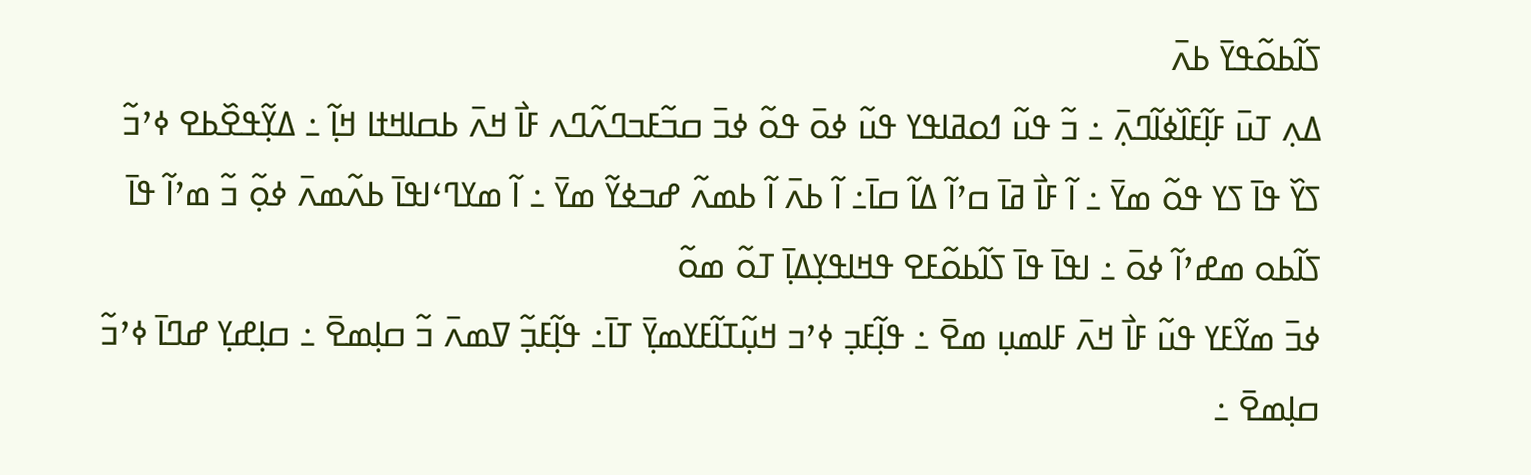ߖߊ߬ߕߋ߬ߟߌ߫ ߕߍ߫
ߡߍ߲ ߠߎ߫ ߓߊ߲߬ߓߊ߰ߦߊ߬ߣߍ߲߫ ߸ ߏ߬ ߟߎ߬ ߗߋߥߊߟߌ ߟߎ߬ ߦߋ߫ ߟߋ߬ ߦߏ߫ ߛߏ߬ߓߏߣߍ߬ߣߍ ߓߊ߯ ߞߍ߫ ߕߛߊߞߙߊ ߞߊ߲߬ ߸ ߡߌ߲߬ߟߐ߰ߕߐ ߦߴߏ߬ ߖߌ߰ ߟߊ߫ ߖߌ ߟߋ߬ ߘߌ߫ ߸ ߊ߬ ߓߊ߯ ߥߊ߫ ߛߴߊ߬ ߡߊ߬ ߛߊ߫߸ ߊ߬ ߕߍ߫ ߊ߬ ߕߘߍ߬ ߝߏߦߌ߬ ߘߌ߫ ߸ ߊ߬ ߘߌߣߵߊߟߊ߫ ߕߍ߬ߘߍ߫ ߦߋ߲߬ ߏ߬ ߘߴߊ߬ ߟߊ߫ ߖߊ߬ߕߋ ߘߝߴߊ߬ ߦߋ߫ ߸ ߊߟߊ߫ ߟߊ߫ ߖߊ߬ߕߋ߬ߓߐ ߟߞߊߟߌ߲ߡߊ߲߫ ߠߋ߬ ߘߋ߬
ߦߏ߫ ߘߌ߬ߓߌ ߟߎ߬ ߓߊ߯ ߞߍ߫ ߓߊߘߎ߲ ߘߐ߫ ߸ ߟߊ߲߬ߓߏ߲ ߦߴߏ ߞߎ߲߬ߠߊ߬ߓߌߘߌ߲߫ ߠߊ߫߸ ߟߊ߲߬ߓߏ߲߬ ߜߘߍ߫ ߏ߬ ߛߊ߲ߘߐ߫ ߸ ߛߊ߲ߝߌ߲ ߝߣߊ߫ ߦߴߏ߬ ߛߊ߲ߘߐ߫ ߸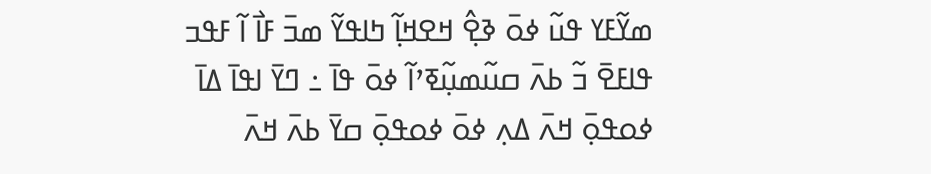ߘߌ߬ߓߌ ߟߎ߬ ߦߋ߫ ߢߐ߲߮ ߞߐߞߊ߲߬ ߤߊߟߌ߬ ߘߏ߫ ߓߊ߯ ߊ߬ ߓߟߏ ߟߊߓߐ߫ ߏ߬ ߕߍ߫ ߛߎ߬ߘߎ߲߬ߧߴߊ߬ ߦߋ߫ ߟߊ߫ ߸ ߣߌ߫ ߊߟߊ߫ ߡߊ߫ ߦߋߟߋ߲߫ ߞߍ߫ ߡߍ߲ ߦߋ߫ ߦߋߟߋ߲߫ ߛߌ߫ ߕߍ߫ ߞߍ߫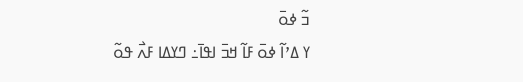ߏ߬ ߦߋ߫
ߌ ߡߴߊ߬ ߦߋ߫ ߓߊ߬ ߞߏ߫ ߊߟߊ߫߸ ߣߌߡߊ ߓߍ߯ ߟߋ߬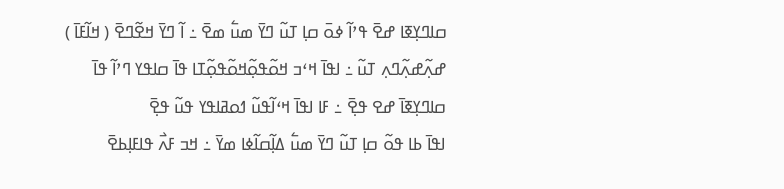ߛߊߣߌ߲ߧߊ ߝߐ߫ ߟߴߊ߬ ߦߋ߫ ߛߊ߲ ߠߎ߬ ߣߌ߫ ߘߎ߱ ߘߐ߫ ߸ ߊ߬ ߣߌ߫ ߞߐ߬ߣߐ߫ ( ߞߊ߬ߓߊ߫ ) ߝߍ߲߬ߝߍ߲߬ߣߍ߲ ߠߎ߬ ߸ ߊߟߊ߫ ߞߵߏ ߞߋ߬ߟߋ߲߬ߞߋ߬ߟߋ߲߬ߠߊ ߟߊ߫ ߛߊߟߌ ߣߴߊ߬ ߟߊ߫ ߛߊߣߌ߲ߧߊ߫ ߝߐ ߟߐ߲߫ ߸ ߓߊ ߊߟߊ߫ ߞߵߊ߬ߟߎ߬ ߗߋߥߊߟߌ ߟߎ߬ ߟߐ߲߫
ߊߟߊ߫ ߕߊ ߟߋ߬ ߛߊ߲ ߠߎ߬ ߣߌ߫ ߘߎ߱ ߡߊ߲߬ߛߊ߬ߦߊ ߘߌ߫ ߸ ߞߏ ߓߍ߯ ߟߊߓߊ߲ߕߐ߫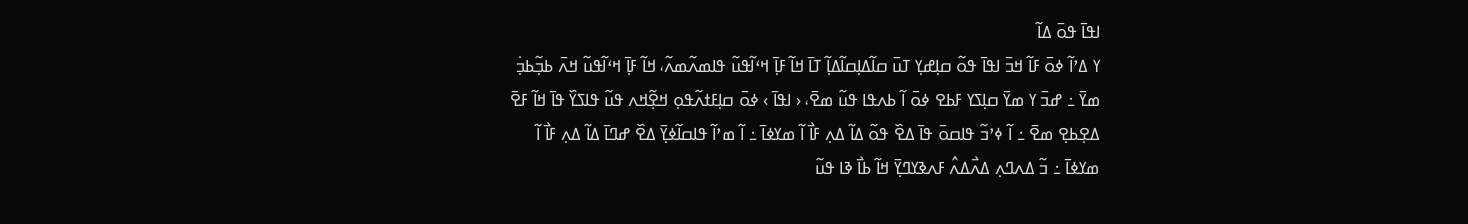ߊߟߊ߫ ߟߋ߫ ߡߊ߬
ߌ ߡߴߊ߬ ߦߋ߫ ߓߊ߬ ߞߏ߫ ߊߟߊ߫ ߟߋ߬ ߛߊ߲ߝߌ߲ ߠߎ߫ ߛߊ߬ߡߊ߲ߛߊ߬ߡߊ߲߬ ߠߊ߫ ߞߊ߬ ߓߊ߲߫ ߞߵߊ߬ߟߎ߬ ߟߊߘߍ߬ߘߍ߬، ߞߊ߬ ߓߊ߲߫ ߞߵߊ߬ߟߎ߬ ߞߍ߫ ߕߏ߲߬ߕߏ߲߭ ߘߌ߫ ߸ ߝߏ߫ ߌ ߘߌ߫ ߛߊ߲ߖߌ ߓߕߐ ߦߋ߫ ߊ߬ ߕߍߟߊ ߟߎ߬ ߘߐ߫، ‹ ߊߟߊ߫ › ߦߋ߫ ߛߊ߲ߓߙߍ߬ߟߋ߲ ߞߐ߲߬ߞߍ ߟߎ߬ ߟߊߖߌ߰ ߟߊ߫ ߞߊ߬ ߓߐ߫ ߡߐ߲ߕߐ߲ ߘߐ߫ ߸ ߊ߬ ߦߴߏ߬ ߟߊߛߋ߫ ߟߊ߫ ߡߐ߰ ߟߋ߬ ߡߊ߬ ߡߍ߲ ߓߊ߯ ߊ߬ ߘߌߦߊ߫ ߸ ߊ߬ ߘߴߊ߬ ߟߊߛߊ߬ߦߌ߲߫ ߡߐ߰ ߝߣߊ߫ ߡߊ߬ ߡߍ߲ ߓߊ߯ ߊ߬ ߘߌߦߊ߫ ߸ ߏ߬ ߡߍߣߍ߲ ߡߍ߯ߡߍ߮ ߓߍߢߌߣߌ߲߫ ߞߊ߬ ߕߊ߯ ߢߊ ߟߎ߬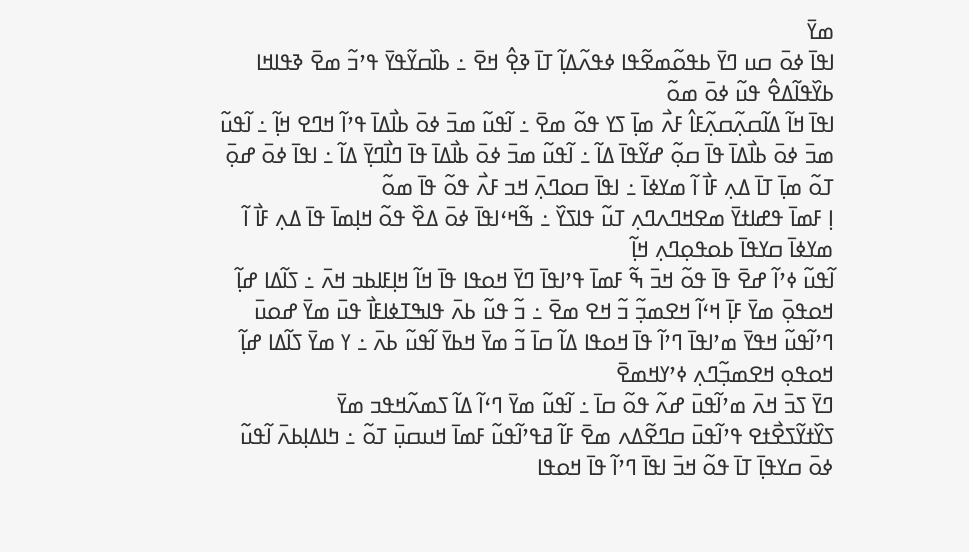ߘߌ߫
ߊߟߊ߫ ߦߋ߫ ߛߎ ߣߌ߫ ߕߟߋ߬ߘߐ߬ߟߊ ߦߟߍ߬ߡߊ߲߬ ߠߊ߫ ߢߐ߲߮ ߞߐ߫ ߸ ߕߊ߰ߛߌ߬ߟߌ߫ ߟߴߏ߬ ߘߐ߫ ߢߟߊߞߊ ߕߌ߰ߟߊ߬ߡߐ߮ ߟߎ߬ ߦߋ߫ ߘߋ߬
ߊߟߊ߫ ߞߊ߬ ߡߊ߬ߛߍ߲߬ߛߍ߲߬ߓߊ߮ ߓߍ߯ ߘߊ߲߫ ߖߌ ߟߋ߬ ߘߐ߫ ߸ ߊ߬ߟߎ߬ ߘߏ߫ ߦߋ߫ ߕߊ߯ߡߊ߫ ߟߴߊ߬ ߞߣߐ ߞߊ߲߬ ߸ ߊ߬ߟߎ߬ ߘߏ߫ ߦߋ߫ ߕߊ߯ߡߊ߫ ߟߊ߫ ߛߋ߲߬ ߝߌ߬ߟߊ߫ ߡߊ߬ ߸ ߊ߬ߟߎ߬ ߘߏ߫ ߦߋ߫ ߕߊ߯ߡߊ߫ ߟߊ߫ ߣߊ߯ߣߌ߲߫ ߡߊ߬ ߸ ߊߟߊ߫ ߦߋ߫ ߝߋ߲߫ ߠߋ߬ ߘߊ߲߫ ߠߊ߫ ߡߍ߲ ߓߊ߯ ߊ߬ ߘߌߦߊ߫ ߸ ߊߟߊ߫ ߛߋߣߍ߲߫ ߞߏ ߓߍ߯ ߟߋ߬ ߟߊ߫ ߘߋ߬
ߊ߲ ߓߘߊ߫ ߟߝߊߙߌ߫ ߘߐߞߣߍߣߍ߲ ߠߎ߬ ߟߊߖߌ߰ ߸ ߒ߬ߞߵߊߟߊ߫ ߦߋ߫ ߡߐ߰ ߟߋ߬ ߞߊ߲ߘߊ߫ ߟߊ߫ ߡߍ߲ ߓߊ߯ ߊ߬ ߘߌߦߊ߫ ߛߌߟߊ߫ ߕߋߟߋ߲ߣߍ߲ ߞߊ߲߬
ߊ߬ߟߎ߬ ߦߴߊ߬ ߝߐ߫ ߟߊ߫ ߟߋ߬ ߞߏ߫ ߒ߬ ߓߘߊ߫ ߟߴߊߟߊ߫ ߣߌ߫ ߞߋߟߊ ߟߊ߫ ߞߊ߬ ߞߊ߲ߓߊߕߏ ߞߍ߫ ߸ ߖߊ߬ߡߊ ߝߊ߲߬ ߞߋߟߋ߲߫ ߘߌ߫ ߓߊ߲߫ ߞߵߊ߬ ߞߐߘߏ߲߬ ߏ߬ ߞߐ ߘߐ߫ ߸ ߏ߬ ߟߎ߬ ߕߍ߫ ߟߊߒߠߦߊߓߊ߯ ߟߎ߫ ߘߌ߫ ߝߋߎ߫
ߣߴߊ߬ߟߎ߬ ߞߟߌ߫ ߘߴߊߟߊ߫ ߣߴߊ߬ ߟߊ߫ ߞߋߟߊ ߡߊ߬ ߛߊ߫ ߏ߬ ߘߌ߫ ߞߕߌ߫ ߊ߬ߟߎ߬ ߕߍ߫ ߸ ߌ ߘߌ߫ ߖߊ߬ߡߊ ߝߊ߲߬ ߞߋߟߋ߲ ߞߐߘߏ߲߬ߣߍ߲ ߦߴߌߞߘߐ߫
ߣߌ߫ ߖߏ߫ ߞߍ߫ ߘߴߊ߬ߟߎ߫ ߝߍ߬ ߟߋ߬ ߛߊ߫ ߸ ߊ߬ߟߎ߬ ߘߌ߫ ߣߵߊ߬ ߡߊ߬ ߖߘߍ߬ߞߟߏ ߘߌ߫
ߖߌ߰ߙߌ߬ߖߐ߯ߙߐ ߟߴߊ߬ߟߎ߫ ߛߣߐ߬ߡߍ ߘߐ߫ ߓߊ߬ ߥߟߴߊ߬ߟߎ߬ ߓߘߊ߫ ߞߎߛߎ߲߫ ߠߋ߬ ߸ ߤߊߡߊ߲ߕߍ߫ ߊ߬ߟߎ߬ ߦߋ߫ ߛߌߟߊ߲߫ ߠߊ߫ ߟߋ߬ ߞߏ߫ ߊߟߊ߫ ߣߴߊ߬ ߟߊ߫ ߞߋߟߊ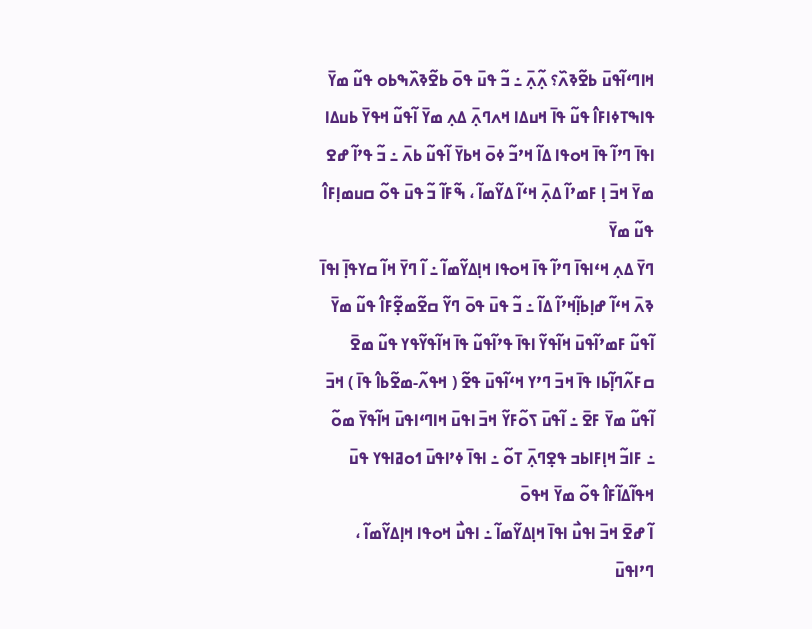ߞߊߣߵߊ߬ߟߎ߫ ߕߐ߬ߢߍ߰؟ ߍ߲߬ߍ߲߫ ߸ ߏ߬ ߟߎ߫ ߟߋ߫ ߕߐ߬ߢߍ߰ߒߕߋ ߟߎ߬ ߘߌ߫
ߟߊߒߠߦߊߓߊ߮ ߟߎ߬ ߟߊ߫ ߞߎߡߊ ߞߍߣߍ߲߫ ߡߍ߲ ߘߌ߫ ߊ߬ߟߎ߬ ߞߟߌ߫ ߕߎߡߊ ߊߟߊ߫ ߣߴߊ߬ ߟߊ߫ ߞߋߟߊ ߡߊ߬ ߞߴߏ߬ ߦߋ߫ ߞߕߌ߫ ߊ߬ߟߎ߬ ߕߍ߫ ߸ ߏ߬ ߟߴߊ߬ ߝߐ ߘߌ߫ ߞߏ߫ ߊ߲ ߓߘߴߊ߬ ߡߍ߲߫ ߞߵߊ߬ ߡߌ߬ߘߊ߬ ، ߒ߬ߓߊ߬ ߏ߬ ߟߎ߫ ߟߋ߬ ߛߎߘߊ߲ߓߊ߮ ߟߎ߬ ߘߌ߫
ߣߌ߫ ߡߍ߲ ߞߵߊߟߊ߫ ߣߴߊ߬ ߟߊ߫ ߞߋߟߊ ߞߊ߲ߡߌ߬ߘߊ߬ ߸ ߊ߬ ߣߌ߫ ߞߊ߬ ߛߌߟߊ߲߫ ߊߟߊ߫ ߢߍ߫ ߞߵߊ߬ ߝߊ߲ߕߊ߲߬ߞߴߊ߬ ߡߊ߬ ߸ ߏ߬ ߟߎ߫ ߟߋ߫ ߣߌ߬ ߛߐ߬ߘߐ߲߬ߓߊ߮ ߟߎ߬ ߘߌ߫
ߊ߬ߟߎ߬ ߓߘߴߊ߬ߟߎ߫ ߞߊ߬ߟߌ߬ ߊߟߊ߫ ߟߴߊ߬ߟߎ߬ ߟߊ߫ ߞߊ߬ߟߌ߬ߟߌ ߟߎ߬ ߘߐ߫ ߛߓߍ߬ߣߊ߲߬ߕߊ ߟߊ߫ ߞߏ߫ ߣߴߌ ߞߵߊ߬ߟߎ߫ ߟߐ߬ ( ߞߟߍ߬-ߘߐ߬ߕߊ߮ ߟߊ߫ ) ߞߏ߫ ߊ߬ߟߎ߬ ߘߌ߫ ߓߐ߫ ߸ ߊ߬ߟߎ߫ ߖߋ߬ߓߌ߬ ߞߏ߫ ߊߟߎ߫ ߞߊߣߵߊߟߎ߫ ߞߊ߬ߟߌ߫ ߘߋ߬ ߸ ߓߊߏ߬ ߞߊ߲ߓߊߕߏ ߟߐ߲ߣߍ߲߫ ߠߋ߬ ߸ ߊߟߊ߫ ߦߴߊߟߎ߫ ߗߋߥߊߟߌ ߟߎ߫ ߞߟߊ߬ߡߊ߬ߓߊ߮ ߟߋ߬ ߘߌ߫ ߞߟߋ߫
ߊ߬ ߝߐ߫ ߞߏ߫ ߊߟߎ߯ ߊߟߊ߫ ߞߊ߲ߡߌ߬ߘߊ߬ ߸ ߊߟߎ߯ ߞߋߟߊ ߞߊ߲ߡߌ߬ߘߊ߬ ، ߣߴߊߟߎ߫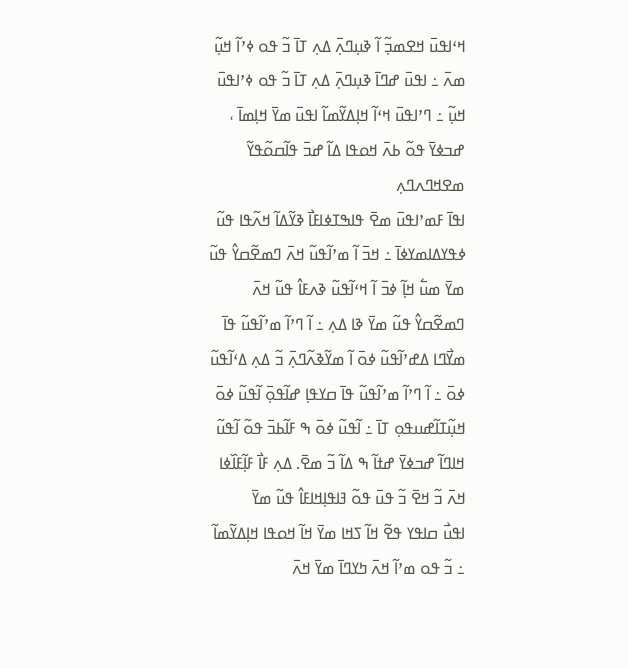ߞߵߊߟߎ߫ ߞߐߘߏ߲߬ ߊ߬ ߢߎ߲ߣߍ߲߫ ߡߍ߲ ߠߊ߫ ߏ߬ ߟߋ ߦߴߊ߬ ߞߎ߲߬ ߘߍ߫ ߸ ߊߟߎ߫ ߝߣߊ߫ ߢߎ߲ߣߍ߲߫ ߡߍ߲ ߠߊ߫ ߏ߬ ߟߋ ߦߴߊߟߎ߫ ߞߎ߲߬ ߸ ߣߴߊߟߎ߫ ߞߵߊ߬ ߞߊ߲ߡߌ߬ߘߊ߬ ߊߟߎ߫ ߘߌ߫ ߞߊ߲ߘߊ߫ ، ߝߏߦߌ߫ ߟߋ߬ ߕߍ߫ ߞߋߟߊ ߡߊ߬ ߝߏ߫ ߟߊ߬ߛߋ߬ߟߌ߬ ߘߐߞߣߍߣߍ߲
ߊߟߊ߫ ߓߘߴߊߟߎ߫ ߘߐ߫ ߟߊߒߠߦߊߓߊ߯ ߢߌ߬ߡߊ߬ ߞߍ߬ߟߊ ߟߎ߬ ߦߟߌߡߊߘߌߦߊ߫ ߸ ߞߏ߫ ߊ߬ ߘߴߊ߬ߟߎ߬ ߞߍ߫ ߣߘߐ߬ߛߌ߮ ߟߎ߬ ߘߌ߫ ߘߎ߱ ߞߊ߲߬ ߦߏ߫ ߊ߬ ߞߵߊ߬ߟߎ߬ ߢߍߓߊ߮ ߟߎ߬ ߞߍ߫ ߣߘߐ߬ߛߌ߮ ߟߎ߬ ߘߌ߫ ߢߊ ߡߍ߲ ߸ ߊ߬ ߣߴߊ߬ ߘߴߊ߬ߟߎ߬ ߟߊ߫ ߘߌ߯ߣߊ ߡߝߴߊ߬ߟߎ߬ ߦߋ߫ ߊ߬ ߘߌ߬ߢߍ߬ߣߍ߲߫ ߏ߬ ߡߍ߲ ߡߵߊ߬ߟߎ߬ ߦߋ߫ ߸ ߊ߬ ߣߴߊ߬ ߘߴߊ߬ߟߎ߬ ߟߊ߫ ߛߌߟߊ߲ ߝߊ߬ߟߋ߲߫ ߊ߬ߟߎ߬ ߦߋ߫ ߞߎ߲߬ߠߊ߬ߝߎߟߋ߲ ߠߊ߫ ߸ ߊ߬ߟߎ߬ ߦߋ߫ ߒ ߓߊ߬ߕߏ߫ ߟߋ߬ ߊ߬ߟߎ߬ ߞߊߣߊ߬ ߝߏߦߌ߫ ߝߙߊ߬ ߒ ߡߊ߬ ߏ߬ ߘߐ߫. ߡߍ߲ ߓߊ߯ ߓߊ߲߬ߓߊ߰ߦߊ ߞߍ߫ ߏ߬ ߞߐ߫ ߏ߬ ߟߎ߫ ߟߋ߬ ߔߊߟߊ߲ߞߊߓߊ߮ ߟߎ߬ ߘߌ߫
ߊߟߎ߯ ߛߊߟߌ ߟߐ߬ ߞߊ߬ ߖߞߊ ߘߌ߫ ߞߊ߬ ߞߋߟߊ ߞߊ߲ߡߌ߬ߘߊ߬ ߸ ߏ߬ ߟߋ ߘߴߊ߬ ߞߍ߫ ߤߌߣߊ߫ ߘߌ߫ ߞߍ߫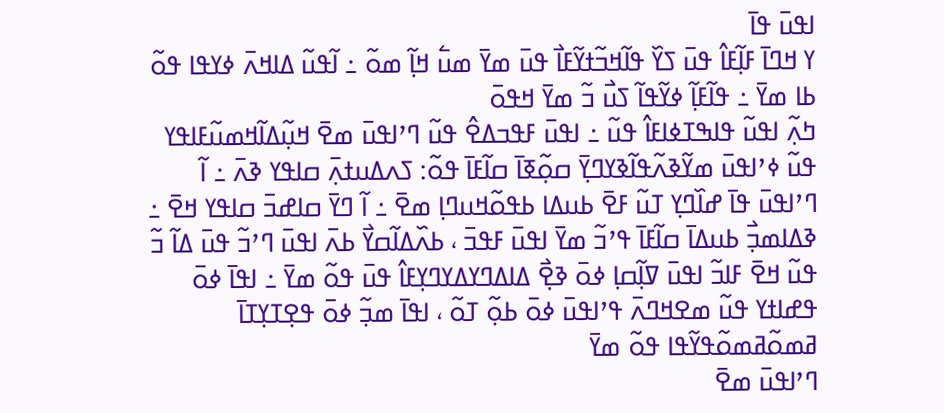ߊߟߎ߫ ߟߊ߫
ߌ ߞߣߊ߫ ߓߊ߲߬ߓߊ߮ ߟߎ߫ ߖߌ߰ ߟߊ߬ߞߏ߬ߙߌ߬ߓߊ߯ ߟߎ߫ ߘߌ߫ ߘߎ߱ ߞߊ߲߬ ߘߋ߬ ߸ ߊ߬ߟߎ߬ ߡߊߞߍ߫ ߦߌߟߊ ߟߋ߬ ߕߊ ߘߌ߫ ߸ ߟߊ߬ߓߊ߲߬ ߦߌ߬ߟߊ߬ ߖߎ߯ ߏ߬ ߘߌ߫ ߞߟߋ߫
ߤߍ߲߬ ߊߟߎ߬ ߟߊߒߠߦߊߓߊ߮ ߟߎ߬ ߸ ߊߟߎ߫ ߓߟߏߡߐ߮ ߟߎ߬ ߣߴߊߟߎ߫ ߘߐ߫ ߞߎ߲߬ߡߊ߬ߞߘߎ߬ߓߊߟߌ ߟߎ߬ ߦߴߊߟߎ߫ ߘߌ߬ߢߍ߬ߟߊ߬ߢߌߣߌ߲߫ ߛߋ߲߬ߧߊ߫ ߛߊ߬ߓߊ߫ ߟߋ߬: ߖߍߡߎߙߍ߲߫ ߛߊߟߌ ߢߍ߫ ߸ ߊ߬ ߣߴߊߟߎ߫ ߟߊ߫ ߝߊ߰ߣߌ߲ ߠߎ߬ ߓߐ߫ ߕߎߡߊ ߕߟߋ߬ߞߎߣߊ߲ ߘߐ߫ ߸ ߊ߬ ߣߌ߫ ߛߊߝߏ߫ ߛߊߟߌ ߞߐ߫ ߸ ߢߡߊߘߏ߲߯ ߕߎߡߊ߫ ߛߊ߬ߓߊ߫ ߟߴߏ߬ ߘߌ߫ ߊߟߎ߫ ߓߟߏ߫ ، ߕߍ߰ߡߊ߬ߛߌ߯ ߕߍ߫ ߊߟߎ߫ ߣߴߏ߬ ߟߎ߫ ߡߊ߬ ߏ߬ ߟߎ߬ ߞߐ߫ ߓߊߏ߬ ߊߟߎ߫ ߜߊ߲߬ߛߊ߲ ߦߋ߫ ߢߐ߲߯ ߡߊߡߣߌߡߌߣߌ߲ߓߊ߮ ߟߎ߫ ߟߋ߬ ߘߌ߫ ߸ ߊߟߊ߫ ߦߋ߫ ߟߝߊߙߌ ߟߎ߬ ߘߐߞߣߍ߫ ߟߴߊߟߎ߫ ߦߋ߫ ߕߋ߲߬ ߠߋ߬ ، ߊߟߊ߫ ߘߏ߲߬ ߦߋ߫ ߟߐ߲ߠߌ߲ߠߊ߫ ߥߘߋ߬ߥߘߋ߬ߟߌ߬ߟߊ ߟߋ߬ ߘߌ߫
ߣߴߊߟߎ߫ ߘߐ߫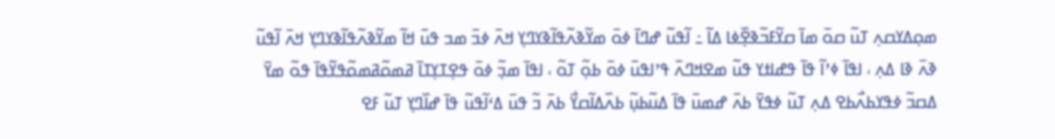ߘߋ߲ߡߌߛߍ߲ ߠߎ߬ ߛߋ߫ ߘߊ߫ ߛߌ߬ߓߏ߬ߢߐ߲߰ߦߊ ߡߊ߬ ߸ ߊ߬ߟߎ߬ ߝߣߊ߫ ߦߋ߫ ߘߌ߬ߢߍ߬ߟߊ߬ߢߌߣߌ߲ ߞߍ߫ ߦߏ߫ ߘߏ ߟߎ߫ ߞߊ߬ ߘߌ߬ߢߍ߬ߟߊ߬ߢߌߣߌ߲ ߞߍ߫ ߊ߬ߟߎ߬ ߢߍ߫ ߢߊ ߡߍ߲ ، ߊߟߊ߫ ߦߴߊ߬ ߟߊ߫ ߟߝߊߙߌ ߟߎ߬ ߘߐߞߣߍ߫ ߟߴߊߟߎ߫ ߦߋ߫ ߕߋ߲߬ ߠߋ߬ ، ߊߟߊ߫ ߘߏ߲߬ ߦߋ߫ ߟߐ߲ߠߌ߲ߠߊ߫ ߥߘߋ߬ߥߘߋ߬ߟߌ߬ߟߊ߫ ߟߋ߬ ߘߌ߫
ߡߛߏ߬ ߦߟߌߕߍ߯ߕߐ ߡߍ߲ ߠߎ߬ ߦߟߌ߫ ߕߍ߫ ߝߘߎ߫ ߟߊ߫ ߡߎ߬ߕߎ߲߬ ߕߍ߰ߡߊ߬ߛߌ߯ ߕߍ߫ ߏ߬ ߟߎ߫ ߡߵߊ߬ߟߎ߬ ߟߊ߫ ߝߊ߰ߣߌ߲ ߠߎ߬ ߓߐ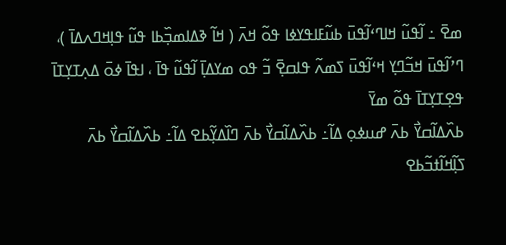ߘߐ߫ ߸ ߊ߬ߟߎ߬ ߞߊߣߵߊ߬ߟߎ߫ ߕߎ߬ߓߊߟߌߦߊ ߟߋ߬ ߞߍ߫ ( ߞߊ߬ ߢߡߊߘߏ߲߰ߕߊ ߟߎ߬ ߟߊ߲ߞߣߍߡߊ߫ )، ߣߴߊ߬ߟߎ߫ ߞߏ߬ߣߌ߲ ߞߵߊ߬ߟߎ߫ ߖߘߍ߬ ߟߊߛߐ߲߫ ߏ߬ ߟߋ ߘߌߡߊ߲߫ ߊ߬ߟߎ߬ ߟߊ߫ ، ߊߟߊ߫ ߦߋ߫ ߡߍ߲ߠߌ߲ߠߊ߫ ߟߐ߲ߠߌ߲ߠߊ߫ ߟߋ߬ ߘߌ߫
ߕߍ߰ߡߊ߬ߛߌ߯ ߕߍ߫ ߝߎߦߋ߲ ߡߊ߬߸ ߕߍ߰ߡߊ߬ߛߌ߯ ߕߍ߫ ߣߊ߰ߡߌ߲߬ߕߐ ߡߊ߬߸ ߕߍ߰ߡߊ߬ߛߌ߯ ߕߍ߫ ߖߊ߲߬ߞߊ߬ߙߏ߬ߕߐ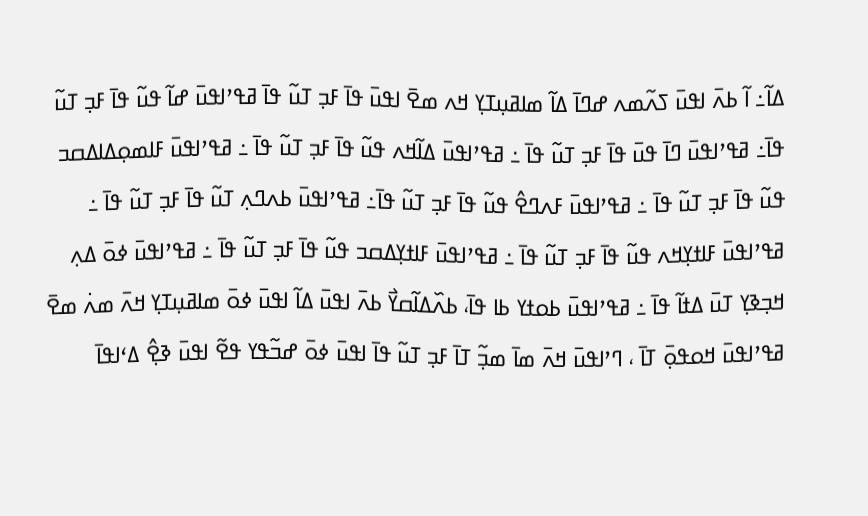ߡߊ߬߸ ߊ߬ ߕߍ߫ ߊߟߎ߫ ߖߍ߬ߘߍ ߝߣߊ߫ ߡߊ߬ ߘߊߥߎ߲ߠߌ߲ ߞߍ ߘߐ߫ ߊߟߎ߫ ߟߊ߫ ߓߏ߲ ߠߎ߬ ߟߊ߫ ߥߟߴߊߟߎ߫ ߝߊ߬ ߟߎ߬ ߟߊ߫ ߓߏ߲ ߠߎ߬ ߟߊ߫߸ ߥߟߴߊߟߎ߫ ߣߊ߫ ߟߎ߫ ߟߊ߫ ߓߏ߲ ߠߎ߬ ߟߊ߫ ߸ ߥߟߴߊߟߎ߫ ߡߊ߬ߞߍ ߟߎ߬ ߟߊ߫ ߓߏ߲ ߠߎ߬ ߟߊ߫ ߸ ߥߟߴߊߟߎ߫ ߓߊߘߋ߲ߡߊߡߛߏ ߟߎ߬ ߟߊ߫ ߓߏ߲ ߠߎ߬ ߟߊ߫ ߸ ߥߟߴߊߟߎ߫ ߓߍߣߐ߮ ߟߎ߬ ߟߊ߫ ߓߏ߲ ߠߎ߬ ߟߊ߫߸ ߥߟߴߊߟߎ߫ ߕߍߣߍ߲ ߠߎ߬ ߟߊ߫ ߓߏ߲ ߠߎ߬ ߟߊ߫ ߸ ߥߟߴߊߟߎ߫ ߓߊߙߌ߲ߞߍ ߟߎ߬ ߟߊ߫ ߓߏ߲ ߠߎ߬ ߟߊ߫ ߸ ߥߟߴߊߟߎ߫ ߓߊߙߌ߲ߡߛߏ ߟߎ߬ ߟߊ߫ ߓߏ߲ ߠߎ߬ ߟߊ߫ ߸ ߥߟߴߊߟߎ߫ ߦߋ߫ ߡߍ߲ ߞߏ߲ߢߌ߲ ߠߎ߫ ߡߙߊ߬ ߟߊ߫ ߸ ߥߟߴߊߟߎ߫ ߕߋߙߌ ߕߊ ߟߊ߫، ߕߍ߰ߡߊ߬ߛߌ߯ ߕߍ߫ ߊߟߎ߫ ߡߊ߬ ߊߟߎ߫ ߦߋ߫ ߘߊߥߎ߲ߠߌ߲ ߞߍ߫ ߘߍ߭ ߘߐ߫ ߥߟߴߊߟߎ߫ ߞߋߟߋ߲߫ ߠߊ߫ ، ߣߴߊߟߎ߫ ߞߍ߫ ߘߊ߫ ߘߏ߲߬ ߠߊ߫ ߓߏ߲ ߠߎ߬ ߟߊ߫ ߊߟߎ߫ ߦߋ߫ ߝߏ߬ߟߌ ߟߐ߬ ߊߟߎ߫ ߢߐ߲߮ ߡߵߊߟߊ߫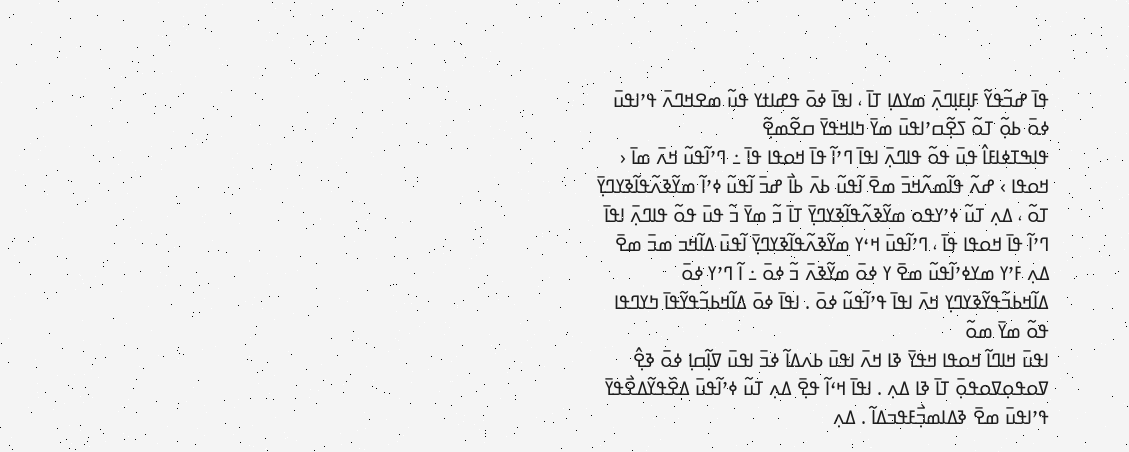ߟߊ߫ ߝߏ߬ߟߌ߬ ߓߊ߲ߓߊ߲ߣߍ߲߫ ߘߌߡߊ߲ ߠߊ߫ ، ߊߟߊ߫ ߦߋ߫ ߟߝߊߙߌ ߟߎ߬ ߘߐߞߣߍ߫ ߟߴߊߟߎ߫ ߦߋ߫ ߕߋ߲߬ ߠߋ߬ ߖߐ߲߬ߛߴߊߟߎ߫ ߘߌ߫ ߤߊߞߟߌ߫ ߛߐ߬ߘߐ߲߬
ߟߊߒߠߦߊߓߊ߮ ߟߎ߫ ߟߋ߬ ߟߊߣߍ߲߫ ߊߟߊ߫ ߣߴߊ߬ ߟߊ߫ ߞߋߟߊ ߟߊ߫ ߸ ߣߴߊ߬ߟߎ߬ ߞߍ߫ ߘߊ߫ ‹ ߞߋߟߊ › ߝߍ߬ ߟߊ߬ߘߍ߬ߞߏ߫ ߘߐ߫ ߊ߬ߟߎ߬ ߕߍ߫ ߕߊ߯ ߝߏ߫ ߊ߬ߟߎ߬ ߦߴߊ߬ ߘߌ߬ߢߍ߬ߟߊ߬ߢߌߣߌ߲߫ ߠߋ߬ ، ߡߍ߲ ߠߎ߬ ߦߴߌߟߋ ߘߌ߬ߢߍ߬ߟߊ߬ߢߌߣߌ߲߫ ߠߊ߫ ߏ߬ ߘߌ߫ ߏ߬ ߟߎ߫ ߟߋ߬ ߟߊߣߍ߲߫ ߊߟߊ߫ ߣߴߊ߬ ߟߊ߫ ߞߋߟߊ ߟߊ߫ ، ߣߴߊ߬ߟߎ߫ ߞߵߌ ߘߌ߬ߢߍ߬ߟߊ߬ߢߌߣߌ߲߫ ߊ߬ߟߎ߫ ߡߊ߬ߞߏ ߘߏ߫ ߘߐ߫ ߡߍ߲ ߓߴߌ ߘߌߦߴߊ߬ߟߎ߬ ߘߐ߫ ߌ ߦߋ߫ ߘߌ߬ߢߍ߫ ߏ߬ ߦߋ߫ ߸ ߊ߬ ߣߴߌ ߦߋ߫ ߡߊ߬ߞߕߏ߬ߟߌ߬ߢߌߣߌ߲ ߞߍ߫ ߊߟߊ߫ ߟߴߊ߬ߟߎ߬ ߦߋ߫ . ߊߟߊ߫ ߦߋ߫ ߡߊ߬ߞߕߏ߬ߟߌ߬ߟߊ߫ ߤߌߣߟߊ ߟߋ߬ ߘߌ߫ ߘߋ߬
ߊߟߎ߫ ߞߊߣߊ߬ ߞߋߟߊ ߞߟߌ߫ ߢߊ ߞߍ߫ ߊߟߎ߫ ߕߍߡߊ߬ ߦߏ߫ ߊߟߎ߫ ߜߊ߲߬ߛߊ߲ ߦߋ߫ ߢߐ߲߮ ߜߋߟߋ߲ߜߋߟߋ߲߫ ߠߊ߫ ߢߊ ߡߍ߲ . ߊߟߊ߫ ߞߵߊ߬ ߟߐ߲߫ ߡߍ߲ ߠߎ߬ ߦߴߊ߬ߟߎ߫ ߡߐ߰ߟߌ߬ߡߐ߯ߟߌ߫ ߟߴߊߟߎ߫ ߘߐ߫ ߢߡߊߘߏ߲߯ߓߟߏߡߊ߬ . ߡߍ߲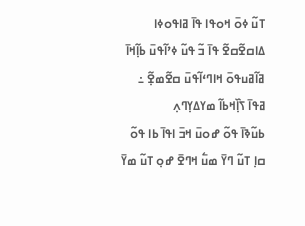ߠߎ߬ ߦߋ߫ ߞߋߟߊ ߟߊ߫ ߥߊߟߋߦߊ ߡߊߛߐ߬ߛߐ߬ ߟߊ߫ ߏ߬ ߟߎ߬ ߦߴߊ߬ߟߎ߫ ߕߊ߲߬ߞߊ߫ ߥߊ߬ߥߎߟߋ߫ ߞߊߣߵߊ߬ߟߎ߫ ߛߐ߬ߘߐ߲߬ ߸ ߥߟߊ߫ ߖߊ߲߰ߞߕߊ߬ ߘߌߡߌ߲ߣߍ߲
ߕߎ߬ߢߊ߫ ߟߋ߬ ߝߋߎ߫ ߞߏ߫ ߊߟߊ߫ ߕߊ ߟߋ߬ ߛߊ߲ ߠߎ߬ ߣߌ߫ ߘߎ߱ ߞߣߐ߫ ߝߋ߲ ߠߎ߬ ߘߌ߫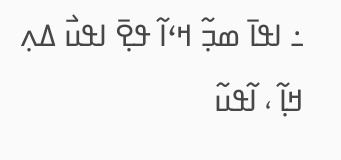߸ ߊߟߊ߫ ߘߏ߲߬ ߞߵߊ߬ ߟߐ߲߫ ߊߟߎ߯ ߡߍ߲ ߞߊ߲߬ ، ߊ߬ߟߎ߬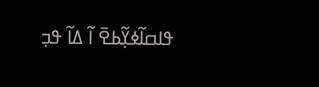ߟߊߛߊ߬ߦߌ߲߬ߕߐ߫ ߊ߬ ߡߊ߬ ߟߏ߲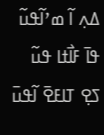ߡߍ߲ ߊ߬ ߘߴߊ߬ߟߎ߬ ߟߊ߫ ߓߊ߯ߙߊ ߟߎ߬ ߖߐ߲ ߠߊߓߐ߫ ߊ߬ߟߎ߫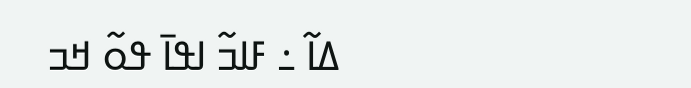ߡߊ߬ ߸ ߓߊߏ߬ ߊߟߊ߫ ߟߋ߬ ߞߏ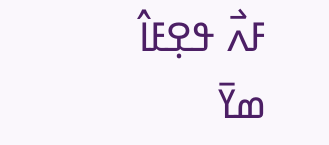ߓߍ߯ ߟߐ߲ߓߊ߮ ߘߌ߫